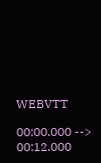WEBVTT

00:00.000 --> 00:12.000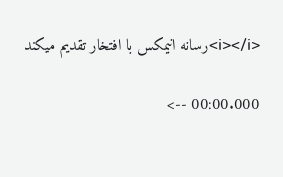<i></i>رسانه انیمکس با افتخار تقدیم میکند

00:00.000 -->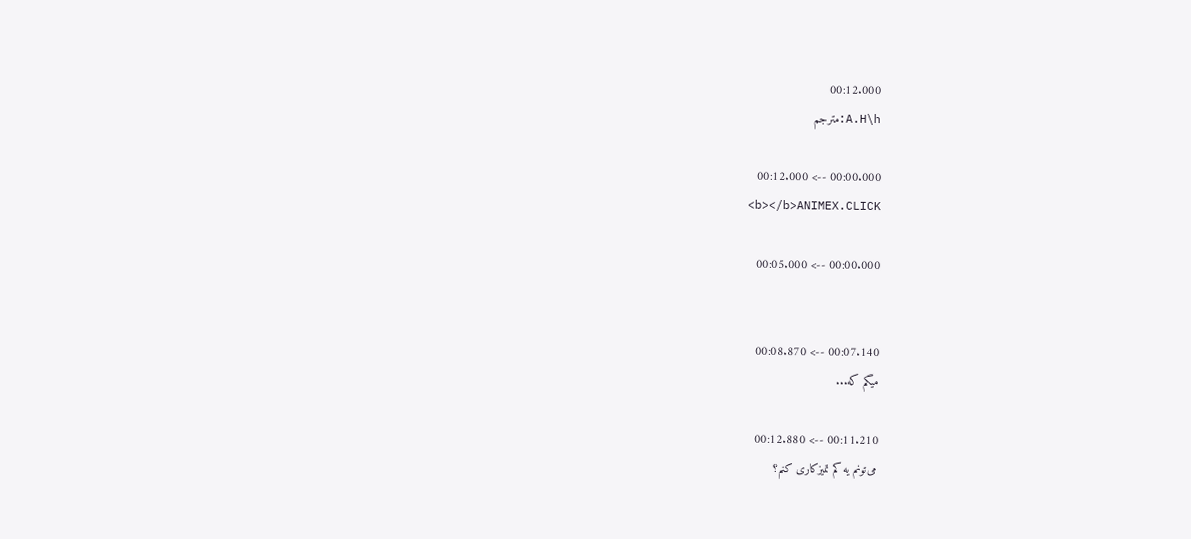00:12.000
A.H\h:مترجم

00:00.000 --> 00:12.000
<b></b>ANIMEX.CLICK

00:00.000 --> 00:05.000


00:07.140 --> 00:08.870
میگم که...

00:11.210 --> 00:12.880
می‌تونم یه کم تمیزکاری کنم؟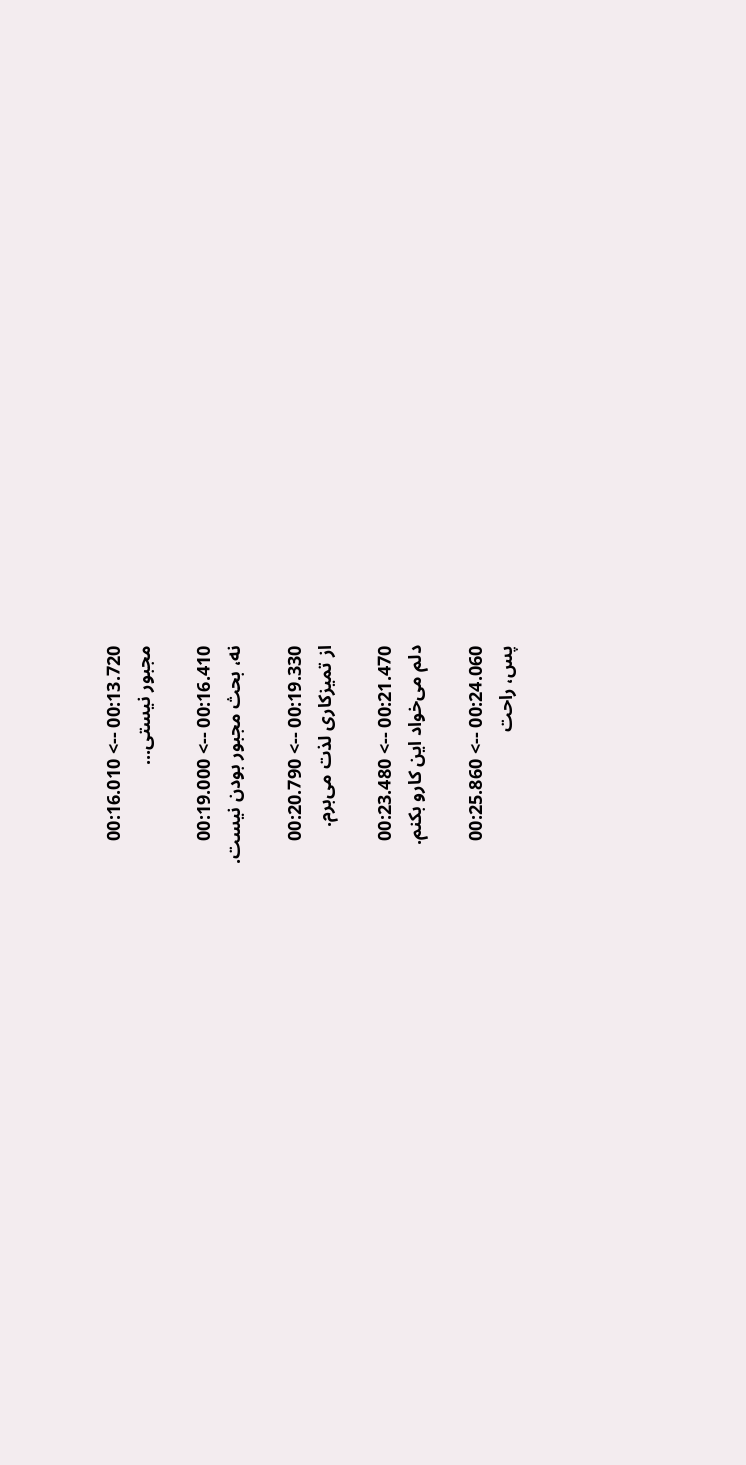00:13.720 --> 00:16.010
مجبور نیستی...

00:16.410 --> 00:19.000
نه، بحث مجبور بودن نیست.

00:19.330 --> 00:20.790
از تمیزکاری لذت می‌برم.

00:21.470 --> 00:23.480
دلم می‌خواد این کارو بکنم.

00:24.060 --> 00:25.860
پس، راحت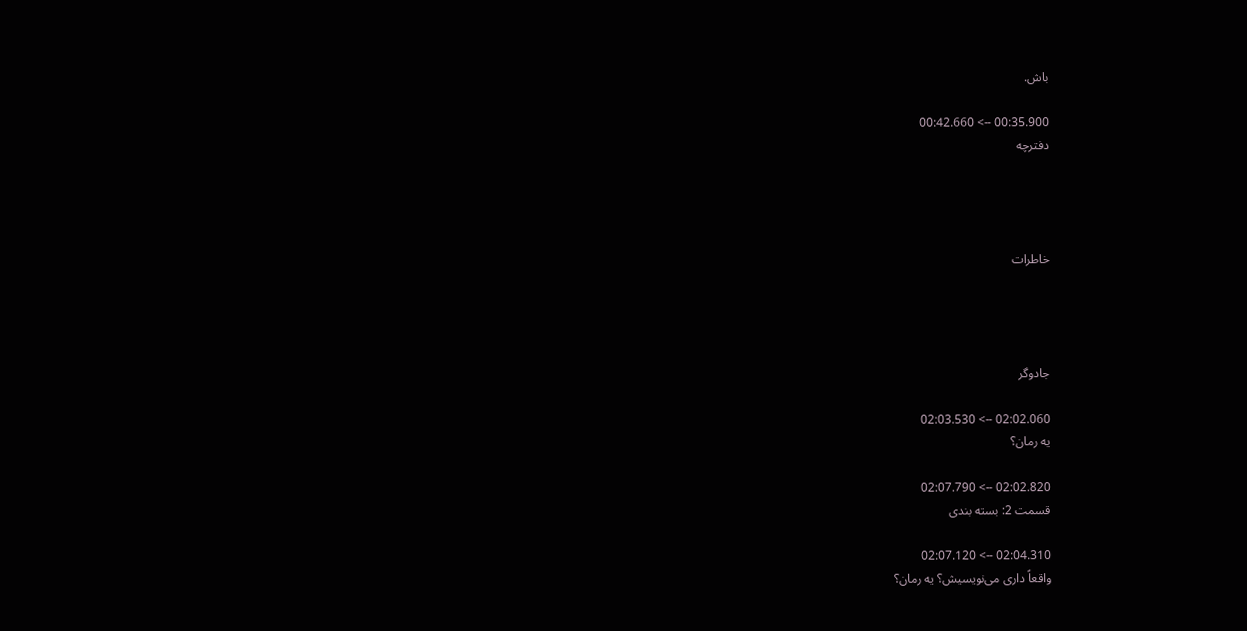باش.

00:35.900 --> 00:42.660
دفترچه




خاطرات




جادوگر

02:02.060 --> 02:03.530
یه رمان؟

02:02.820 --> 02:07.790
قسمت 2: بسته بندی

02:04.310 --> 02:07.120
واقعاً داری می‌نویسیش؟ یه رمان؟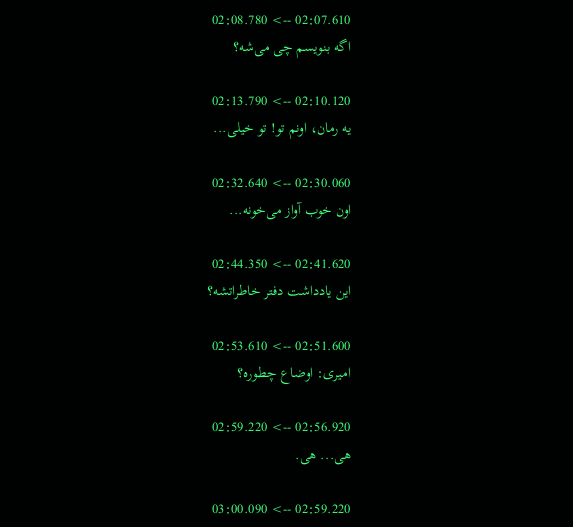02:07.610 --> 02:08.780
اگه بنویسم چی می‌شه؟

02:10.120 --> 02:13.790
یه رمان، اونم تو! تو خیلی...

02:30.060 --> 02:32.640
اون خوب آواز می‌خونه...

02:41.620 --> 02:44.350
این یادداشت دفتر خاطراتشه؟

02:51.600 --> 02:53.610
امیری: اوضاع چطوره؟

02:56.920 --> 02:59.220
هی... هی.

02:59.220 --> 03:00.090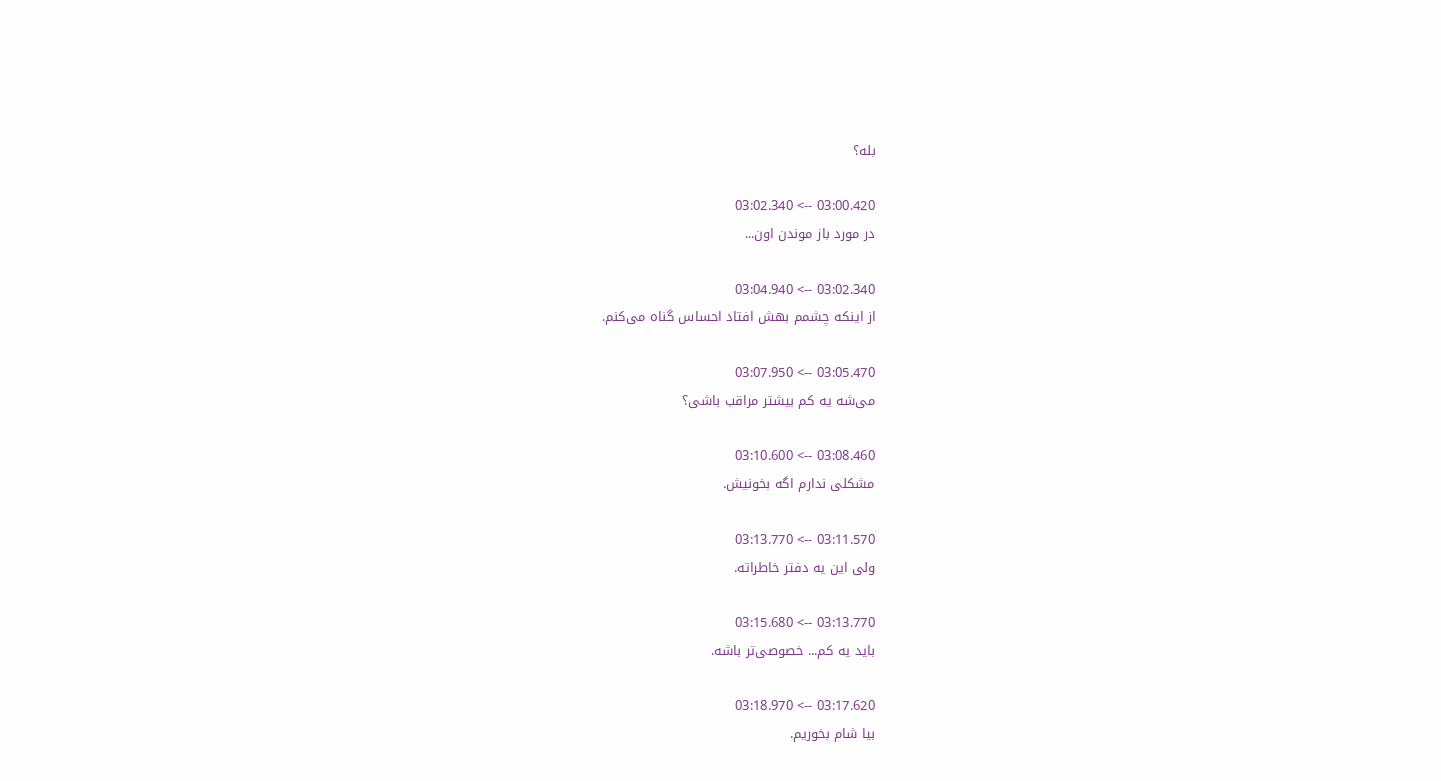بله؟

03:00.420 --> 03:02.340
در مورد باز موندن اون...

03:02.340 --> 03:04.940
از اینکه چشمم بهش افتاد احساس گناه می‌کنم.

03:05.470 --> 03:07.950
می‌شه یه کم بیشتر مراقب باشی؟

03:08.460 --> 03:10.600
مشکلی ندارم اگه بخونیش.

03:11.570 --> 03:13.770
ولی این یه دفتر خاطراته.

03:13.770 --> 03:15.680
باید یه کم... خصوصی‌تر باشه.

03:17.620 --> 03:18.970
بیا شام بخوریم.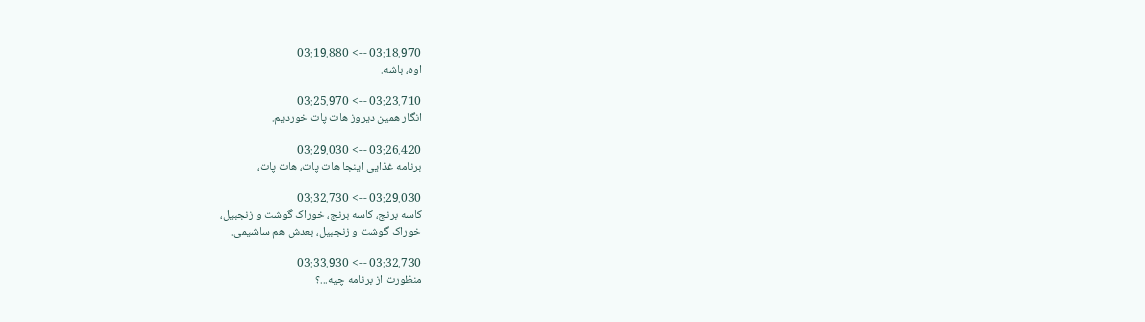03:18.970 --> 03:19.880
اوه، باشه.

03:23.710 --> 03:25.970
انگار همین دیروز هات پات خوردیم.

03:26.420 --> 03:29.030
برنامه غذایی اینجا هات پات، هات پات،

03:29.030 --> 03:32.730
کاسه برنج، کاسه برنج، خوراک گوشت و زنجبیل،
خوراک گوشت و زنجبیل، بعدش هم ساشیمی.

03:32.730 --> 03:33.930
منظورت از برنامه چیه...؟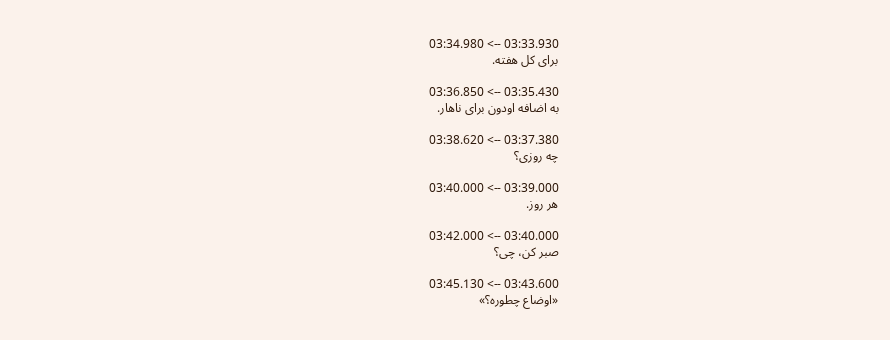03:33.930 --> 03:34.980
برای کل هفته.

03:35.430 --> 03:36.850
به اضافه اودون برای ناهار.

03:37.380 --> 03:38.620
چه روزی؟

03:39.000 --> 03:40.000
هر روز.

03:40.000 --> 03:42.000
صبر کن، چی؟

03:43.600 --> 03:45.130
«اوضاع چطوره؟»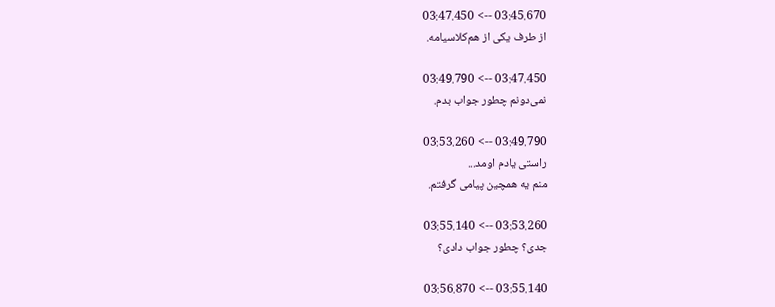03:45.670 --> 03:47.450
از طرف یکی از هم‌کلاسیامه.

03:47.450 --> 03:49.790
نمی‌دونم چطور جواب بدم.

03:49.790 --> 03:53.260
راستی یادم اومد...
منم یه همچین پیامی گرفتم.

03:53.260 --> 03:55.140
جدی؟ چطور جواب دادی؟

03:55.140 --> 03:56.870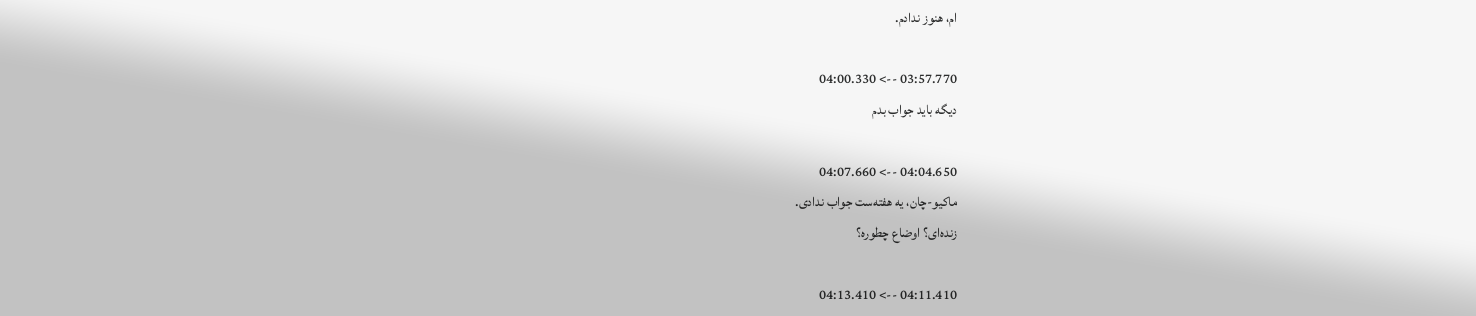ام، هنوز ندادم.

03:57.770 --> 04:00.330
دیگه باید جواب بدم

04:04.650 --> 04:07.660
ماکیو-چان، یه هفته‌ست جواب ندادی.
زنده‌ای؟ اوضاع چطوره؟

04:11.410 --> 04:13.410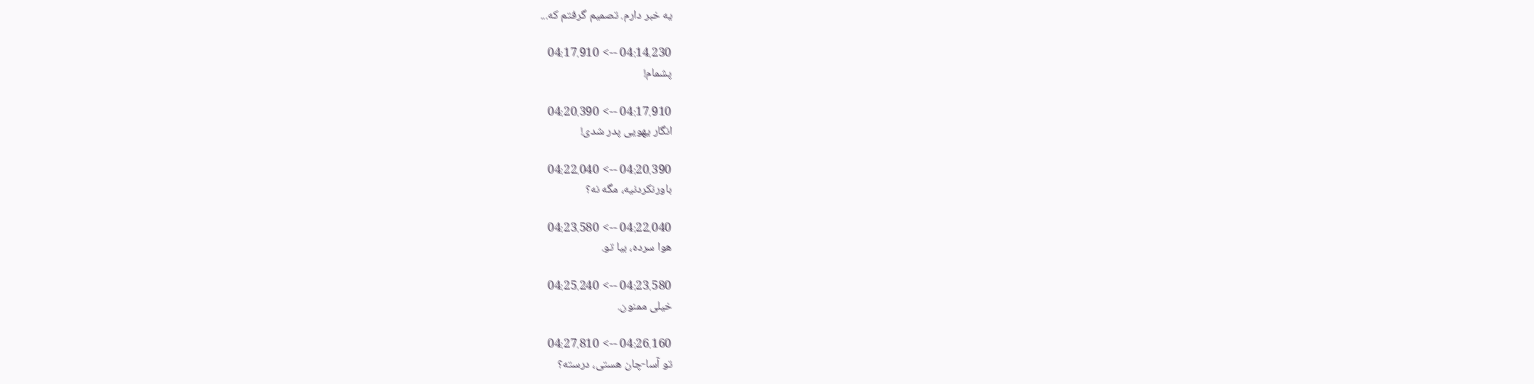یه خبر دارم. تصمیم گرفتم که...

04:14.230 --> 04:17.910
پشمام!

04:17.910 --> 04:20.390
انگار یهویی پدر شدی!

04:20.390 --> 04:22.040
باورنکردنیه، مگه نه؟

04:22.040 --> 04:23.580
هوا سرده، بیا تو.

04:23.580 --> 04:25.240
خیلی ممنون.

04:26.160 --> 04:27.810
تو آسا-چان هستی، درسته؟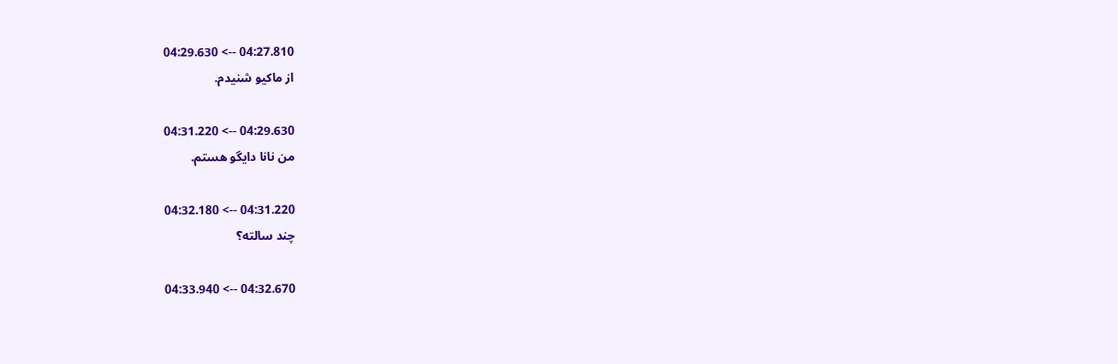04:27.810 --> 04:29.630
از ماکیو شنیدم.

04:29.630 --> 04:31.220
من نانا دایگو هستم.

04:31.220 --> 04:32.180
چند سالته؟

04:32.670 --> 04:33.940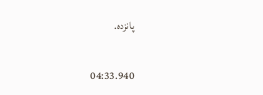پانزده.

04:33.940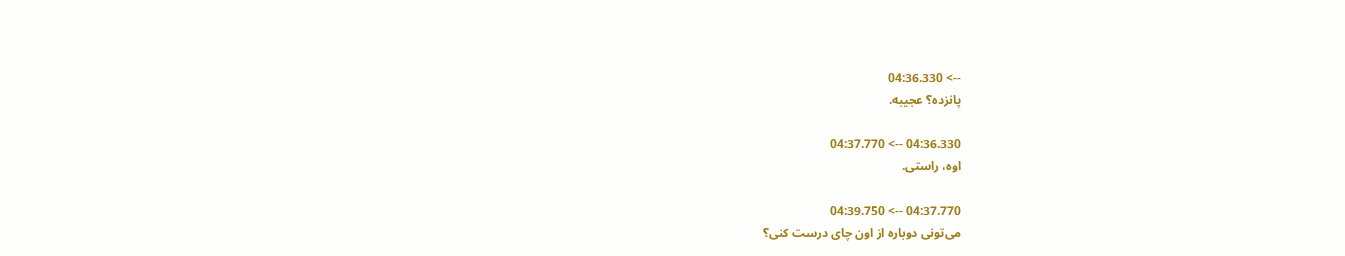--> 04:36.330
پانزده؟ عجیبه.

04:36.330 --> 04:37.770
اوه، راستی.

04:37.770 --> 04:39.750
می‌تونی دوباره از اون چای درست کنی؟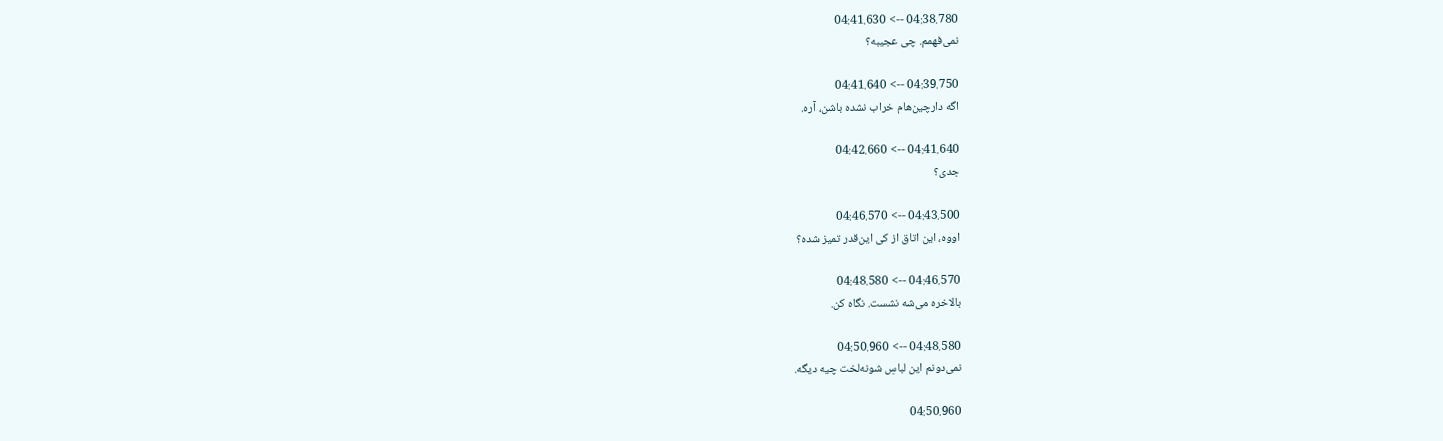04:38.780 --> 04:41.630
نمی‌فهمم. چی عجیبه؟

04:39.750 --> 04:41.640
اگه دارچین‌هام خراب نشده باشن، آره.

04:41.640 --> 04:42.660
جدی؟

04:43.500 --> 04:46.570
اووه، این اتاق از کی این‌قدر تمیز شده؟

04:46.570 --> 04:48.580
بالاخره می‌شه نشست. نگاه کن.

04:48.580 --> 04:50.960
نمی‌دونم این لباسِ شونه‌لخت چیه دیگه.

04:50.960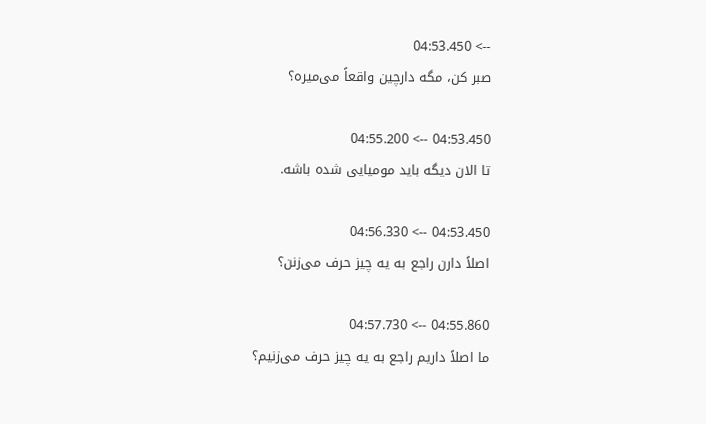--> 04:53.450
صبر کن، مگه دارچین واقعاً می‌میره؟

04:53.450 --> 04:55.200
تا الان دیگه باید مومیایی شده باشه.

04:53.450 --> 04:56.330
اصلاً دارن راجع به یه چیز حرف می‌زنن؟

04:55.860 --> 04:57.730
ما اصلاً داریم راجع به یه چیز حرف می‌زنیم؟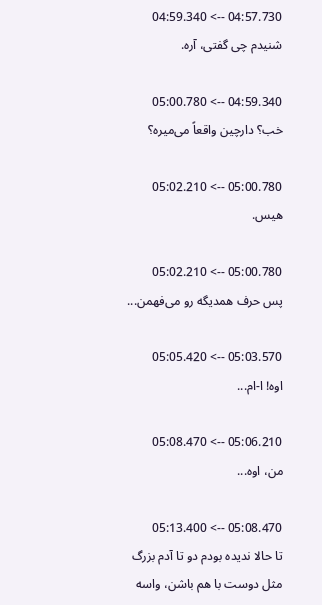04:57.730 --> 04:59.340
شنیدم چی گفتی، آره.

04:59.340 --> 05:00.780
خب؟ دارچین واقعاً می‌میره؟

05:00.780 --> 05:02.210
هیس.

05:00.780 --> 05:02.210
پس حرف همدیگه رو می‌فهمن...

05:03.570 --> 05:05.420
اوه! ا-ام...

05:06.210 --> 05:08.470
من، اوه...

05:08.470 --> 05:13.400
تا حالا ندیده بودم دو تا آدم بزرگ
مثل دوست با هم باشن، واسه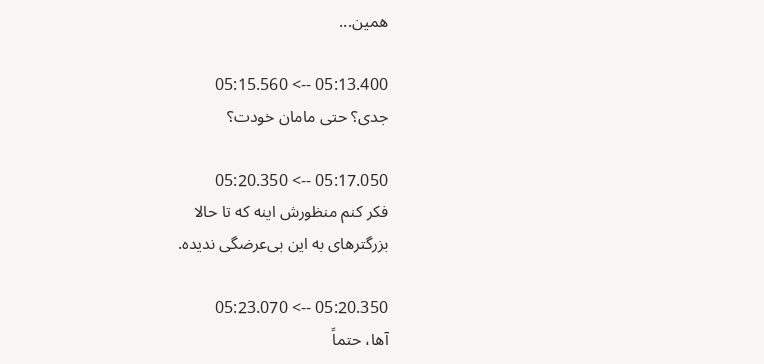همین...

05:13.400 --> 05:15.560
جدی؟ حتی مامان خودت؟

05:17.050 --> 05:20.350
فکر کنم منظورش اینه که تا حالا
بزرگترهای به این بی‌عرضگی ندیده.

05:20.350 --> 05:23.070
آها، حتماً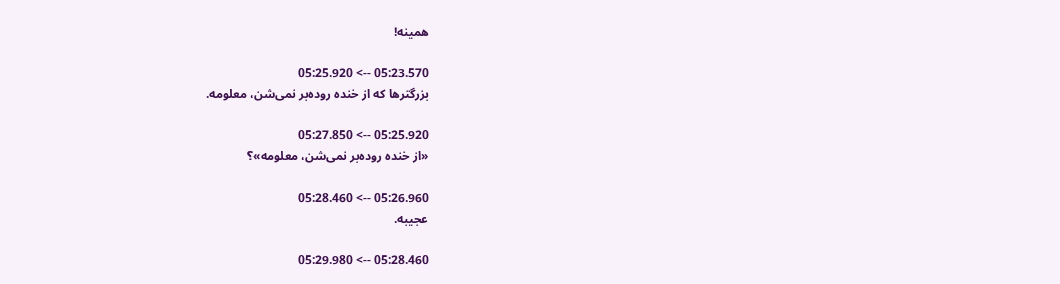همینه!

05:23.570 --> 05:25.920
بزرگترها که از خنده روده‌بر نمی‌شن، معلومه.

05:25.920 --> 05:27.850
«از خنده روده‌بر نمی‌شن، معلومه»؟

05:26.960 --> 05:28.460
عجیبه.

05:28.460 --> 05:29.980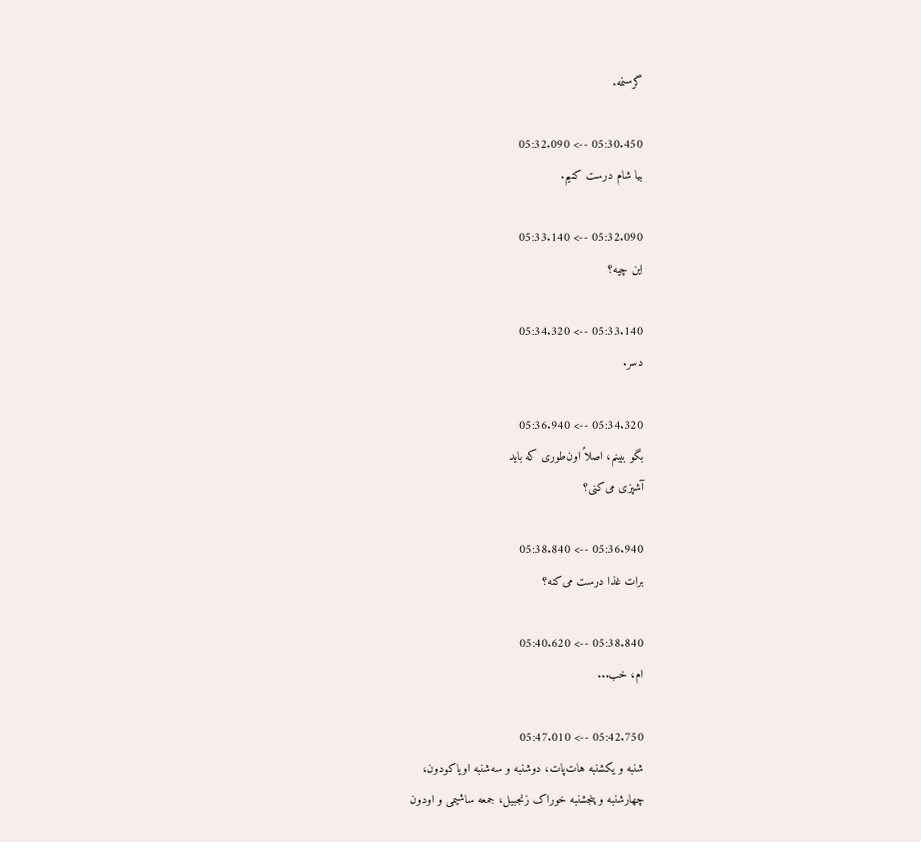گرسنمه.

05:30.450 --> 05:32.090
بیا شام درست کنیم.

05:32.090 --> 05:33.140
این چیه؟

05:33.140 --> 05:34.320
دسر.

05:34.320 --> 05:36.940
بگو ببینم، اصلاً اون‌طوری که باید
آشپزی می‌کنی؟

05:36.940 --> 05:38.840
برات غذا درست می‌کنه؟

05:38.840 --> 05:40.620
ام، خب...

05:42.750 --> 05:47.010
شنبه و یکشنبه هات‌پات، دوشنبه و سه‌شنبه اویاکودون،
چهارشنبه و پنجشنبه خوراک زنجبیل، جمعه ساشیمی و اودون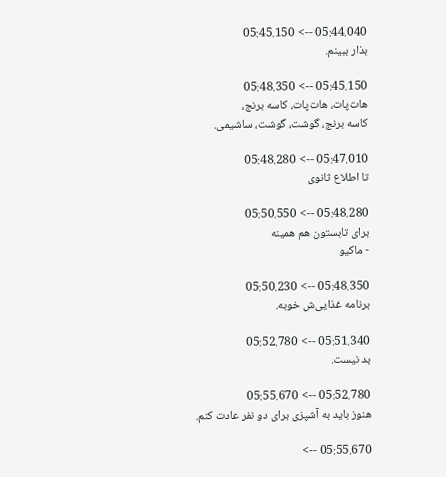05:44.040 --> 05:45.150
بذار ببینم.

05:45.150 --> 05:48.350
هات‌پات، هات‌پات، کاسه برنج،
کاسه برنج، گوشت، گوشت، ساشیمی.

05:47.010 --> 05:48.280
تا اطلاع ثانوی

05:48.280 --> 05:50.550
برای تابستون هم همینه
- ماکیو

05:48.350 --> 05:50.230
برنامه غذایی‌ش خوبه.

05:51.340 --> 05:52.780
بد نیست.

05:52.780 --> 05:55.670
هنوز باید به آشپزی برای دو نفر عادت کنم.

05:55.670 -->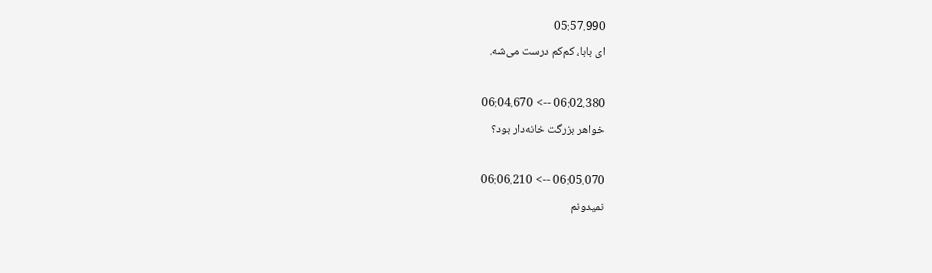05:57.990
ای بابا، کم‌کم درست می‌شه.

06:02.380 --> 06:04.670
خواهر بزرگت خانه‌دار بود؟

06:05.070 --> 06:06.210
نمیدونم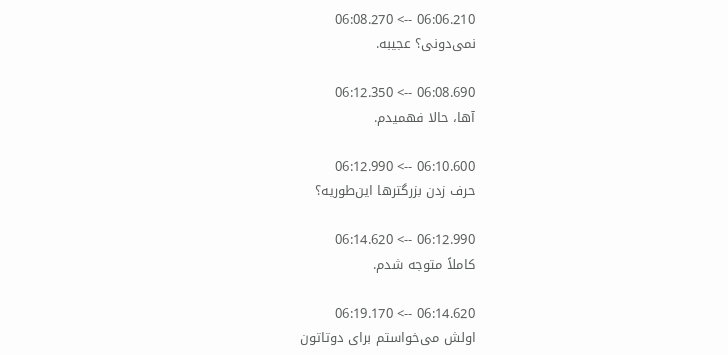06:06.210 --> 06:08.270
نمی‌دونی؟ عجیبه.

06:08.690 --> 06:12.350
آها، حالا فهمیدم.

06:10.600 --> 06:12.990
حرف زدن بزرگترها این‌طوریه؟

06:12.990 --> 06:14.620
کاملاً متوجه شدم.

06:14.620 --> 06:19.170
اولش می‌خواستم برای دوتاتون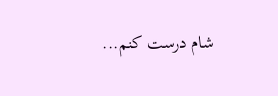شام درست کنم...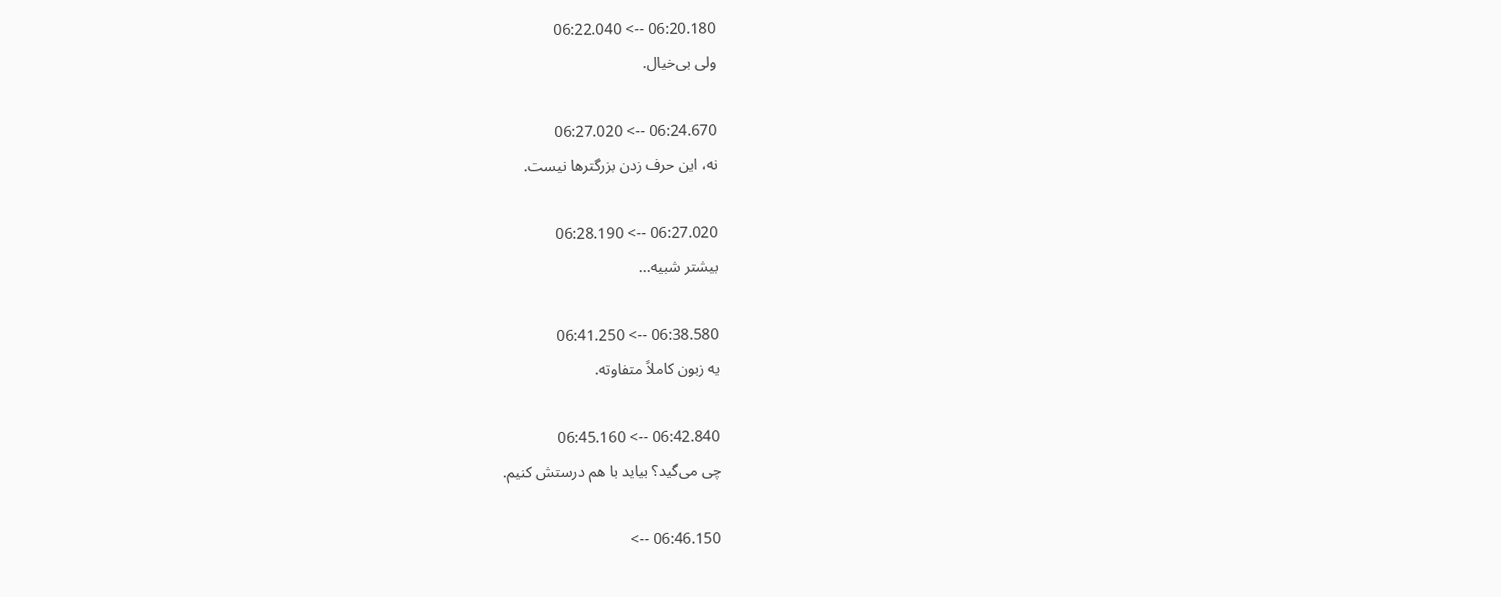06:20.180 --> 06:22.040
ولی بی‌خیال.

06:24.670 --> 06:27.020
نه، این حرف زدن بزرگترها نیست.

06:27.020 --> 06:28.190
بیشتر شبیه...

06:38.580 --> 06:41.250
یه زبون کاملاً متفاوته.

06:42.840 --> 06:45.160
چی می‌گید؟ بیاید با هم درستش کنیم.

06:46.150 -->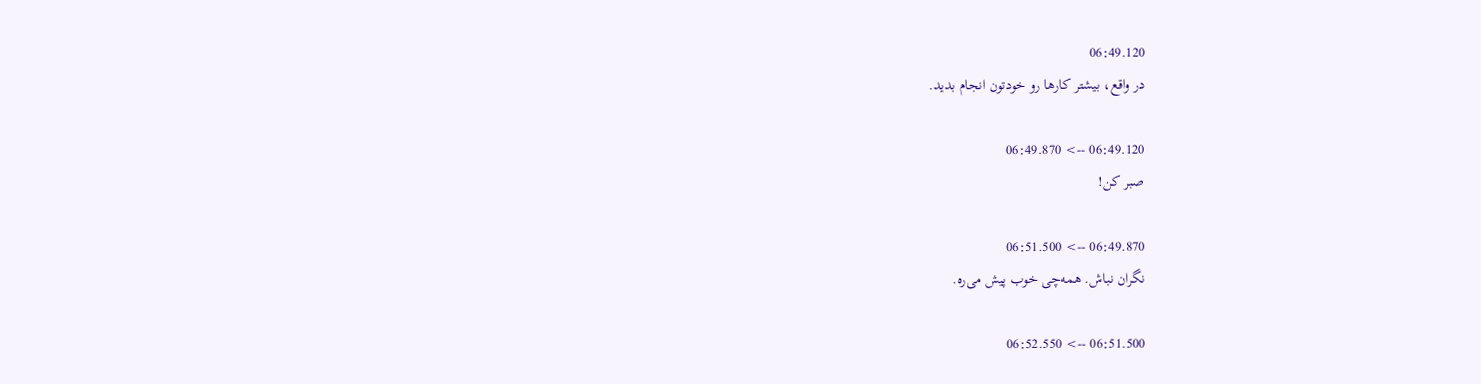06:49.120
در واقع، بیشتر کارها رو خودتون انجام بدید.

06:49.120 --> 06:49.870
صبر کن!

06:49.870 --> 06:51.500
نگران نباش. همه‌چی خوب پیش می‌ره.

06:51.500 --> 06:52.550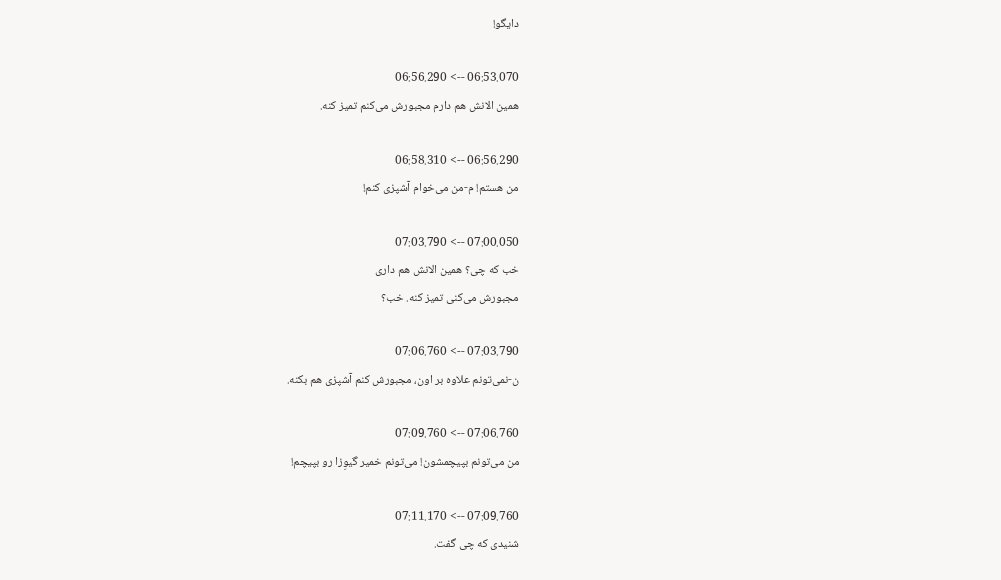دایگو!

06:53.070 --> 06:56.290
همین الانش هم دارم مجبورش می‌کنم تمیز کنه.

06:56.290 --> 06:58.310
من هستم! م-من می‌خوام آشپزی کنم!

07:00.050 --> 07:03.790
خب که چی؟ همین الانش هم داری
مجبورش می‌کنی تمیز کنه. خب؟

07:03.790 --> 07:06.760
ن-نمی‌تونم علاوه بر اون، مجبورش کنم آشپزی هم بکنه.

07:06.760 --> 07:09.760
من می‌تونم بپیچمشون! می‌تونم خمیر گیوِزا رو بپیچم!

07:09.760 --> 07:11.170
شنیدی که چی گفت.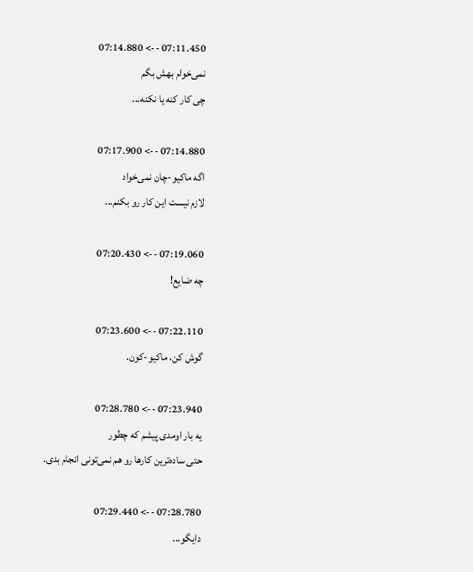07:11.450 --> 07:14.880
نمی‌خوام بهش بگم
چی کار کنه یا نکنه...

07:14.880 --> 07:17.900
اگه ماکیو-چان نمی‌خواد
لازم نیست این کار رو بکنم...

07:19.060 --> 07:20.430
چه ضایع!

07:22.110 --> 07:23.600
گوش کن، ماکیو-کون.

07:23.940 --> 07:28.780
یه بار اومدی پیشم که چطور
حتی ساده‌ترین کارها رو هم نمی‌تونی انجام بدی.

07:28.780 --> 07:29.440
دایگو...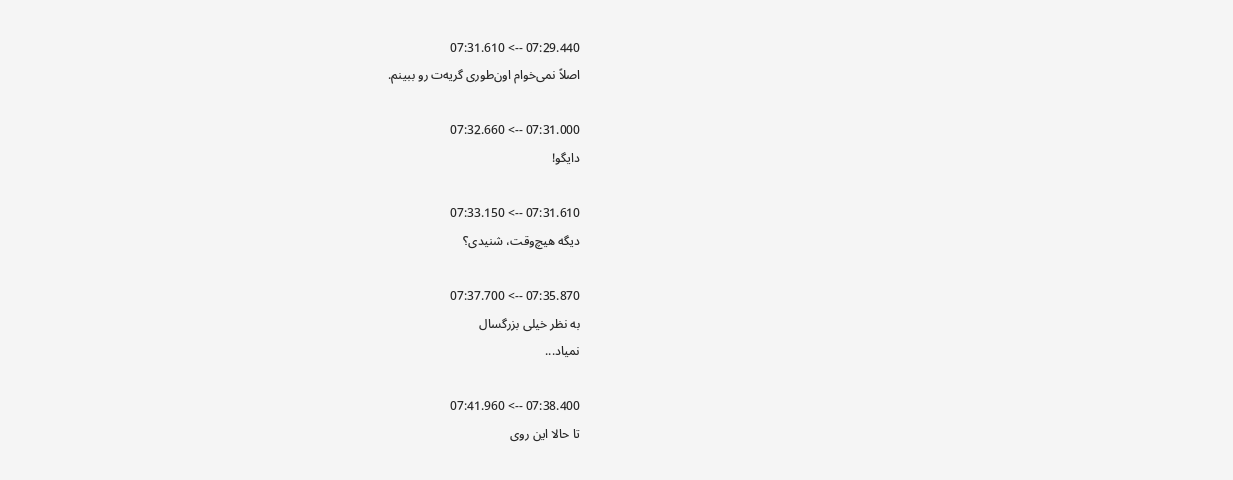07:29.440 --> 07:31.610
اصلاً نمی‌خوام اون‌طوری گریه‌ت رو ببینم.

07:31.000 --> 07:32.660
دایگو!

07:31.610 --> 07:33.150
دیگه هیچ‌وقت، شنیدی؟

07:35.870 --> 07:37.700
به نظر خیلی بزرگسال
نمیاد...

07:38.400 --> 07:41.960
تا حالا این روی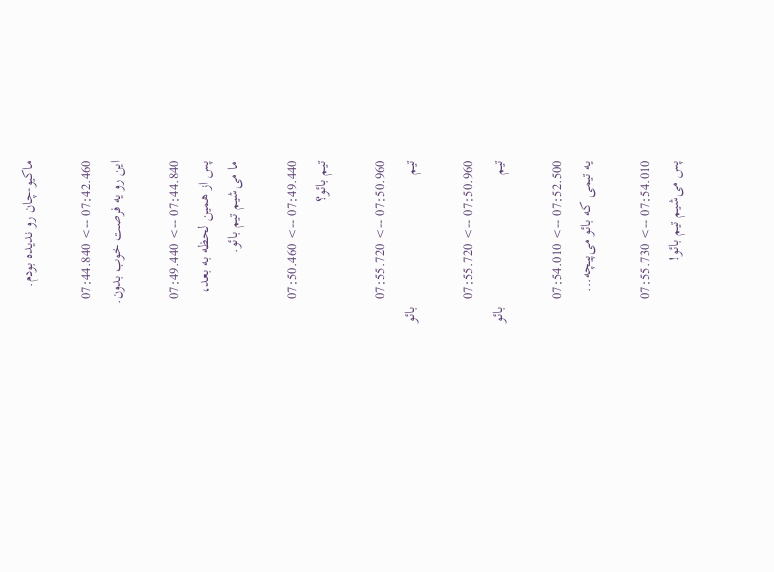ماکیو-چان رو ندیده بودم.

07:42.460 --> 07:44.840
این رو یه فرصت خوب بدون.

07:44.840 --> 07:49.440
پس از همین لحظه به بعد،
ما می‌شیم تیم بائو.

07:49.440 --> 07:50.460
تیم بائو؟

07:50.960 --> 07:55.720
تیم                                   بائو

07:50.960 --> 07:55.720
تیم                                   بائو

07:52.500 --> 07:54.010
یه تیمی که بائو می‌پیچه...

07:54.010 --> 07:55.730
پس می‌شیم تیم بائو!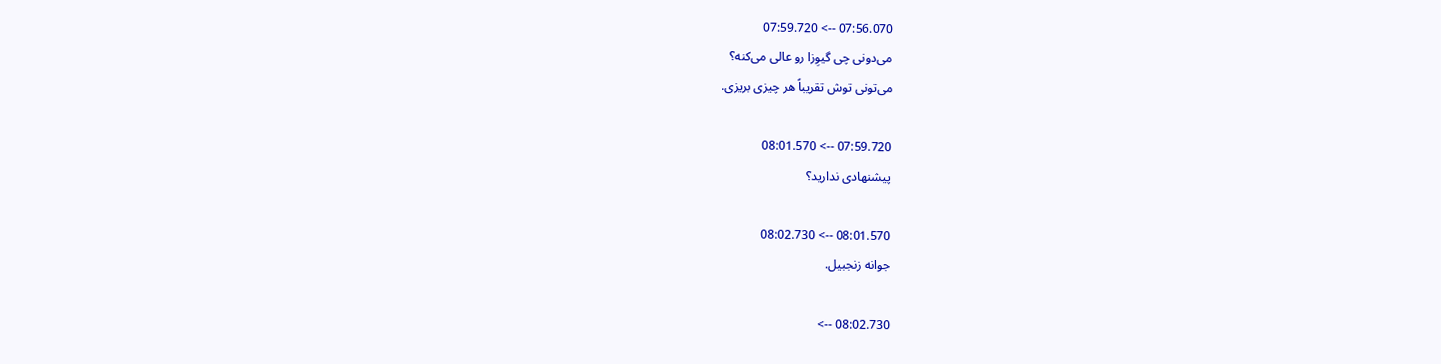07:56.070 --> 07:59.720
می‌دونی چی گیوِزا رو عالی می‌کنه؟
می‌تونی توش تقریباً هر چیزی بریزی.

07:59.720 --> 08:01.570
پیشنهادی ندارید؟

08:01.570 --> 08:02.730
جوانه زنجبیل.

08:02.730 -->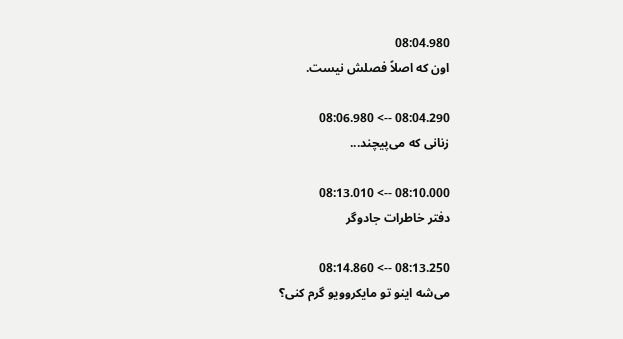08:04.980
اون که اصلاً فصلش نیست.

08:04.290 --> 08:06.980
زنانی که می‌پیچند...

08:10.000 --> 08:13.010
دفتر خاطرات جادوگر

08:13.250 --> 08:14.860
می‌شه اینو تو مایکروویو گرم کنی؟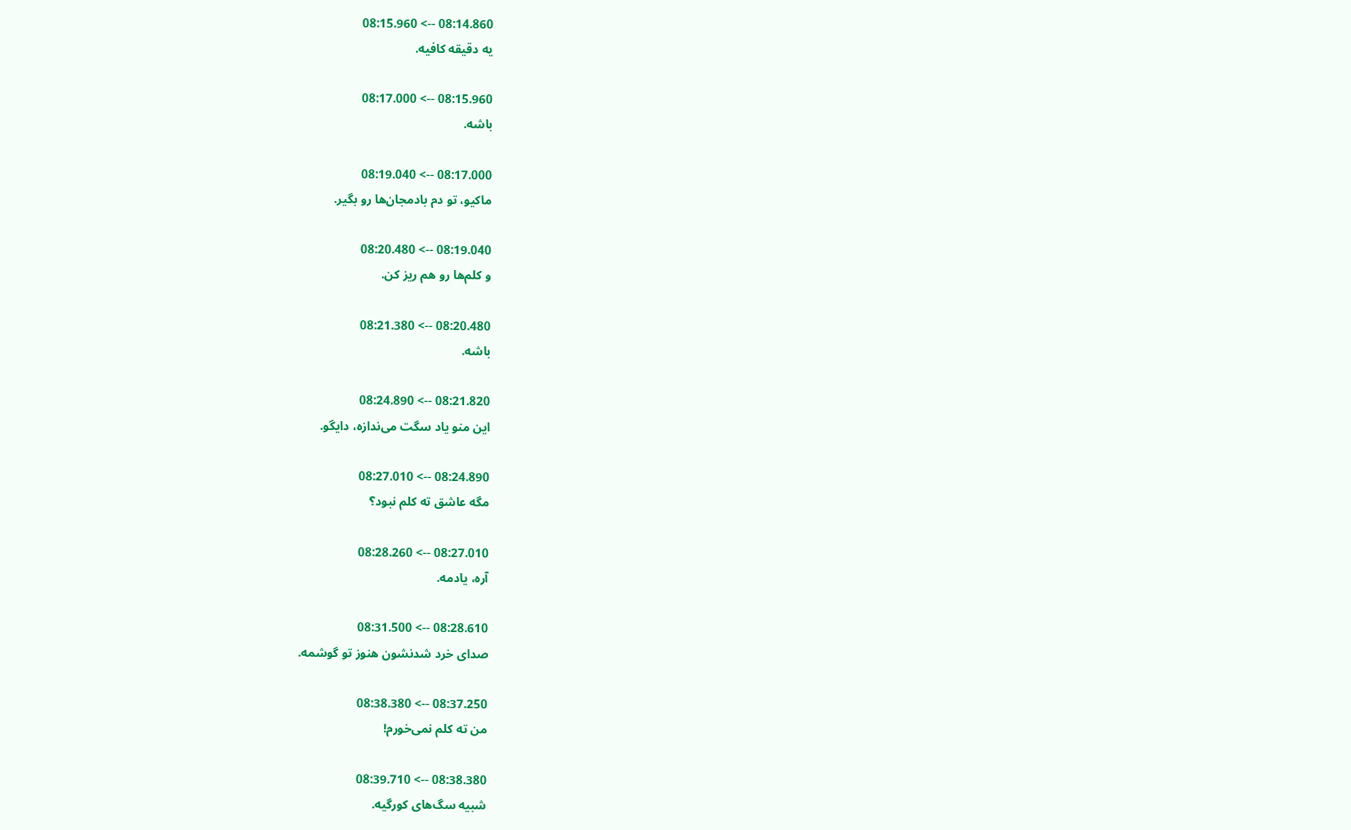08:14.860 --> 08:15.960
یه دقیقه کافیه.

08:15.960 --> 08:17.000
باشه.

08:17.000 --> 08:19.040
ماکیو، تو دم بادمجان‌ها رو بگیر.

08:19.040 --> 08:20.480
و کلم‌ها رو هم ریز کن.

08:20.480 --> 08:21.380
باشه.

08:21.820 --> 08:24.890
این منو یاد سگت می‌ندازه، دایگو.

08:24.890 --> 08:27.010
مگه عاشق ته کلم نبود؟

08:27.010 --> 08:28.260
آره، یادمه.

08:28.610 --> 08:31.500
صدای خرد شدنشون هنوز تو گوشمه.

08:37.250 --> 08:38.380
من ته کلم نمی‌خورم!

08:38.380 --> 08:39.710
شبیه سگ‌های کورگیه.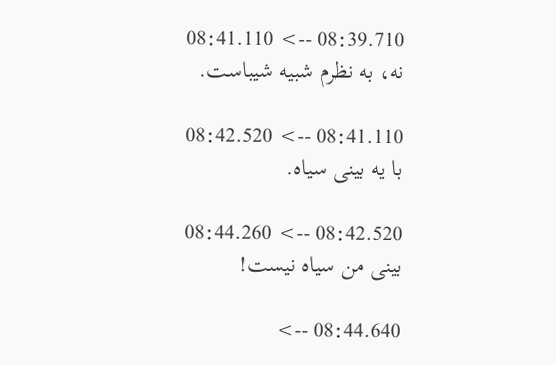08:39.710 --> 08:41.110
نه، به نظرم شبیه شیباست.

08:41.110 --> 08:42.520
با یه بینی سیاه.

08:42.520 --> 08:44.260
بینی من سیاه نیست!

08:44.640 -->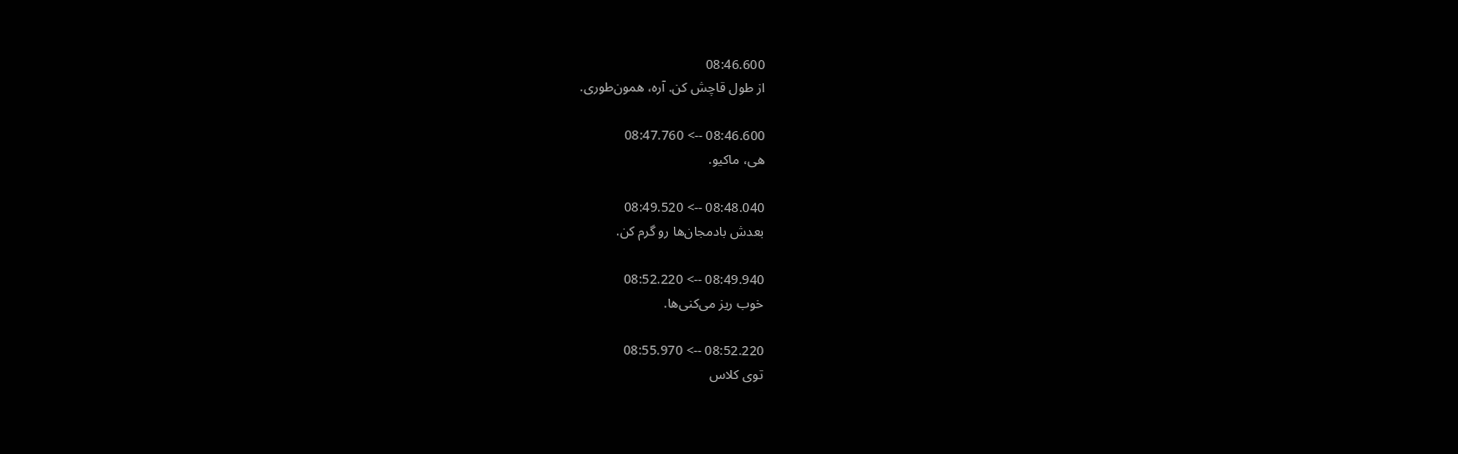08:46.600
از طول قاچش کن. آره، همون‌طوری.

08:46.600 --> 08:47.760
هی، ماکیو.

08:48.040 --> 08:49.520
بعدش بادمجان‌ها رو گرم کن.

08:49.940 --> 08:52.220
خوب ریز می‌کنی‌ها.

08:52.220 --> 08:55.970
توی کلاس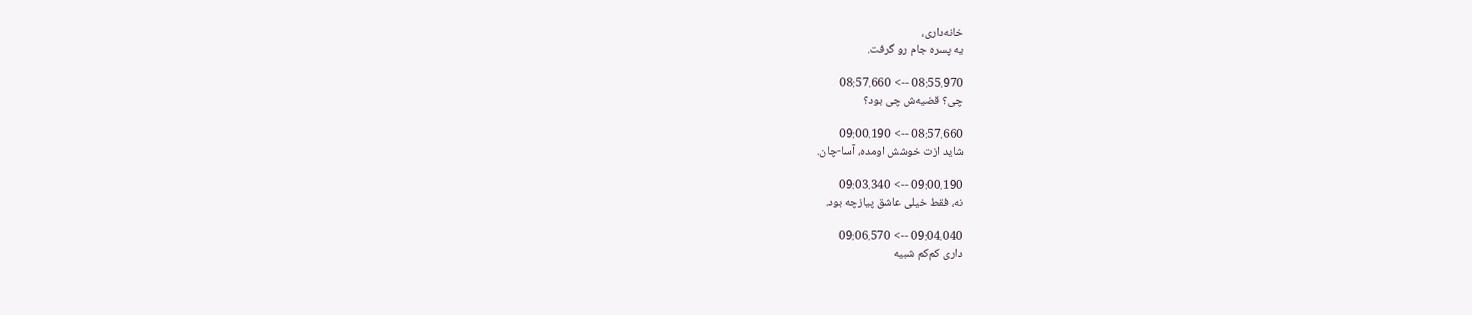خانه‌داری،
یه پسره جام رو گرفت.

08:55.970 --> 08:57.660
چی؟ قضیه‌ش چی بود؟

08:57.660 --> 09:00.190
شاید ازت خوشش اومده، آسا-چان.

09:00.190 --> 09:03.340
نه، فقط خیلی عاشق پیازچه بود.

09:04.040 --> 09:06.570
داری کم‌کم شبیه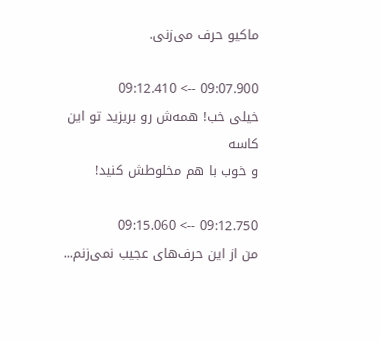ماکیو حرف می‌زنی.

09:07.900 --> 09:12.410
خیلی خب! همه‌ش رو بریزید تو این کاسه
و خوب با هم مخلوطش کنید!

09:12.750 --> 09:15.060
من از این حرف‌های عجیب نمی‌زنم...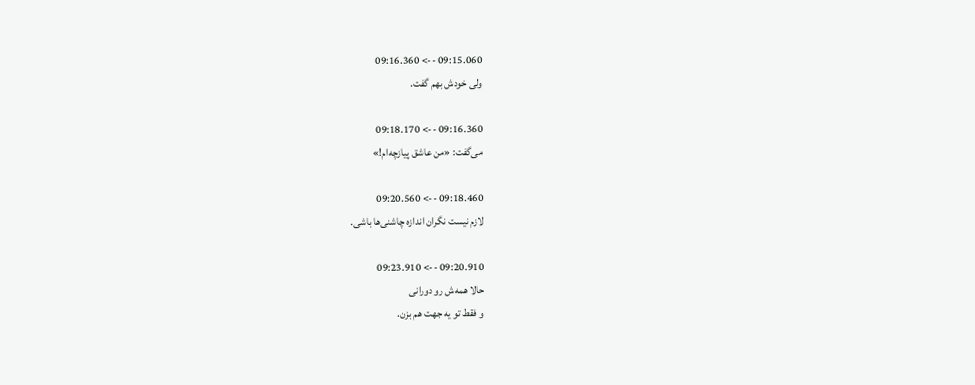09:15.060 --> 09:16.360
ولی خودش بهم گفت.

09:16.360 --> 09:18.170
می‌گفت: «من عاشق پیازچه‌ام!»

09:18.460 --> 09:20.560
لازم نیست نگران اندازه چاشنی‌ها باشی.

09:20.910 --> 09:23.910
حالا همه‌ش رو دورانی
و فقط تو یه جهت هم بزن.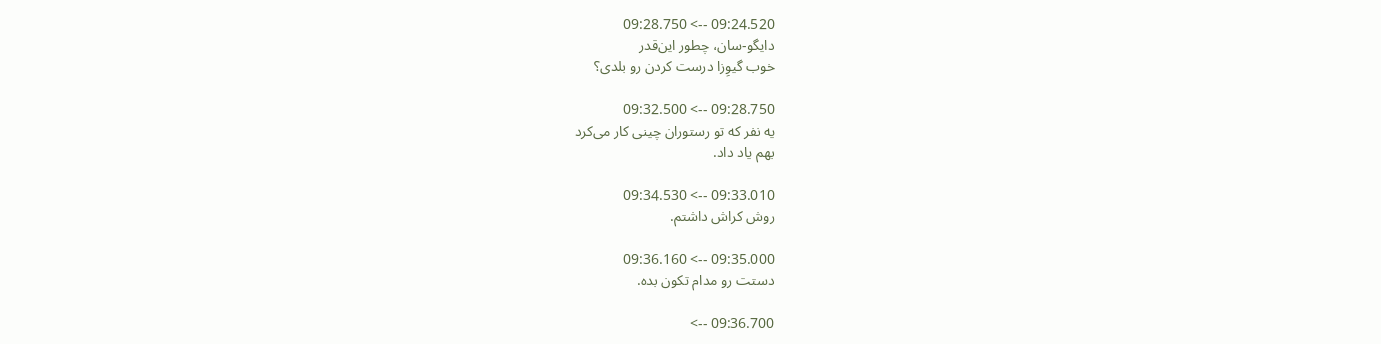09:24.520 --> 09:28.750
دایگو-سان، چطور این‌قدر
خوب گیوِزا درست کردن رو بلدی؟

09:28.750 --> 09:32.500
یه نفر که تو رستوران چینی کار می‌کرد
بهم یاد داد.

09:33.010 --> 09:34.530
روش کراش داشتم.

09:35.000 --> 09:36.160
دستت رو مدام تکون بده.

09:36.700 -->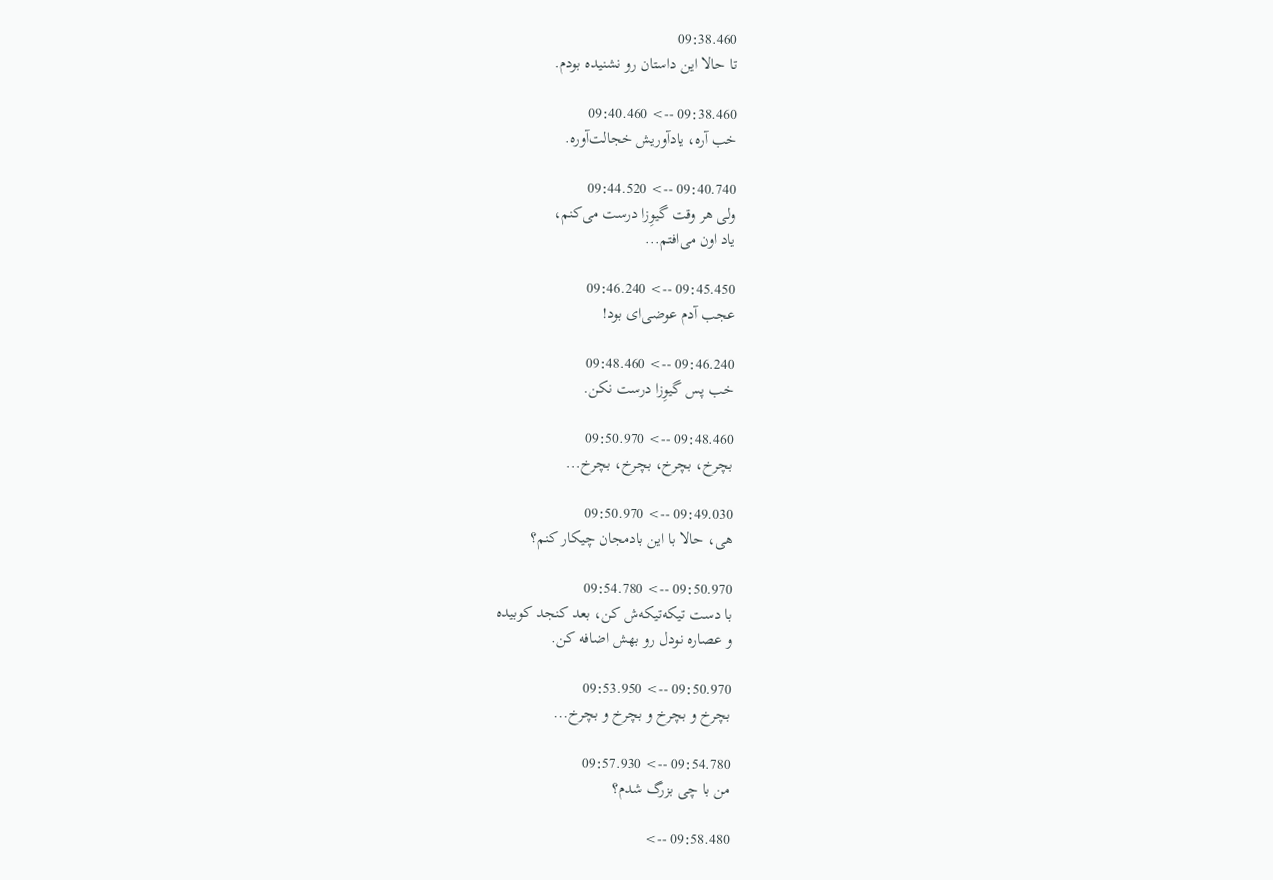09:38.460
تا حالا این داستان رو نشنیده بودم.

09:38.460 --> 09:40.460
خب آره، یادآوریش خجالت‌آوره.

09:40.740 --> 09:44.520
ولی هر وقت گیوِزا درست می‌کنم،
یاد اون می‌افتم...

09:45.450 --> 09:46.240
عجب آدم عوضی‌ای بود!

09:46.240 --> 09:48.460
خب پس گیوِزا درست نکن.

09:48.460 --> 09:50.970
بچرخ، بچرخ، بچرخ، بچرخ...

09:49.030 --> 09:50.970
هی، حالا با این بادمجان چیکار کنم؟

09:50.970 --> 09:54.780
با دست تیکه‌تیکه‌ش کن، بعد کنجد کوبیده
و عصاره نودل رو بهش اضافه کن.

09:50.970 --> 09:53.950
بچرخ و بچرخ و بچرخ و بچرخ...

09:54.780 --> 09:57.930
من با چی بزرگ شدم؟

09:58.480 -->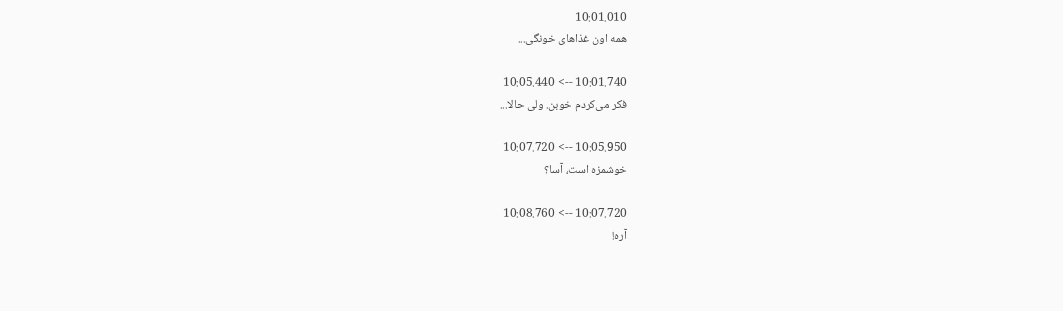10:01.010
همه اون غذاهای خونگی...

10:01.740 --> 10:05.440
فکر می‌کردم خوبن. ولی حالا...

10:05.950 --> 10:07.720
خوشمزه است، آسا؟

10:07.720 --> 10:08.760
آره!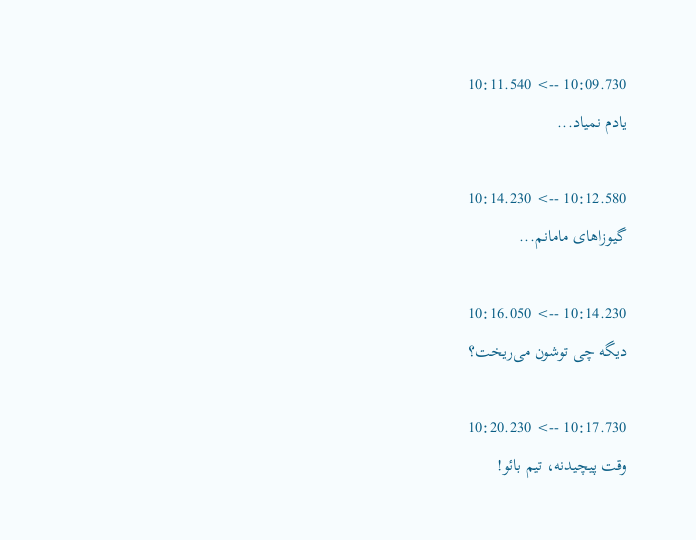10:09.730 --> 10:11.540
یادم نمیاد...

10:12.580 --> 10:14.230
گیوزاهای مامانم...

10:14.230 --> 10:16.050
دیگه چی توشون می‌ریخت؟

10:17.730 --> 10:20.230
وقت پیچیدنه، تیم بائو!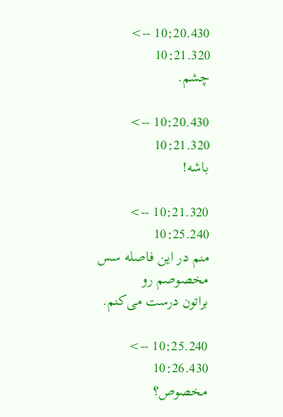10:20.430 --> 10:21.320
چشم.

10:20.430 --> 10:21.320
باشه!

10:21.320 --> 10:25.240
منم در این فاصله سس مخصوصم رو
براتون درست می‌کنم.

10:25.240 --> 10:26.430
مخصوص؟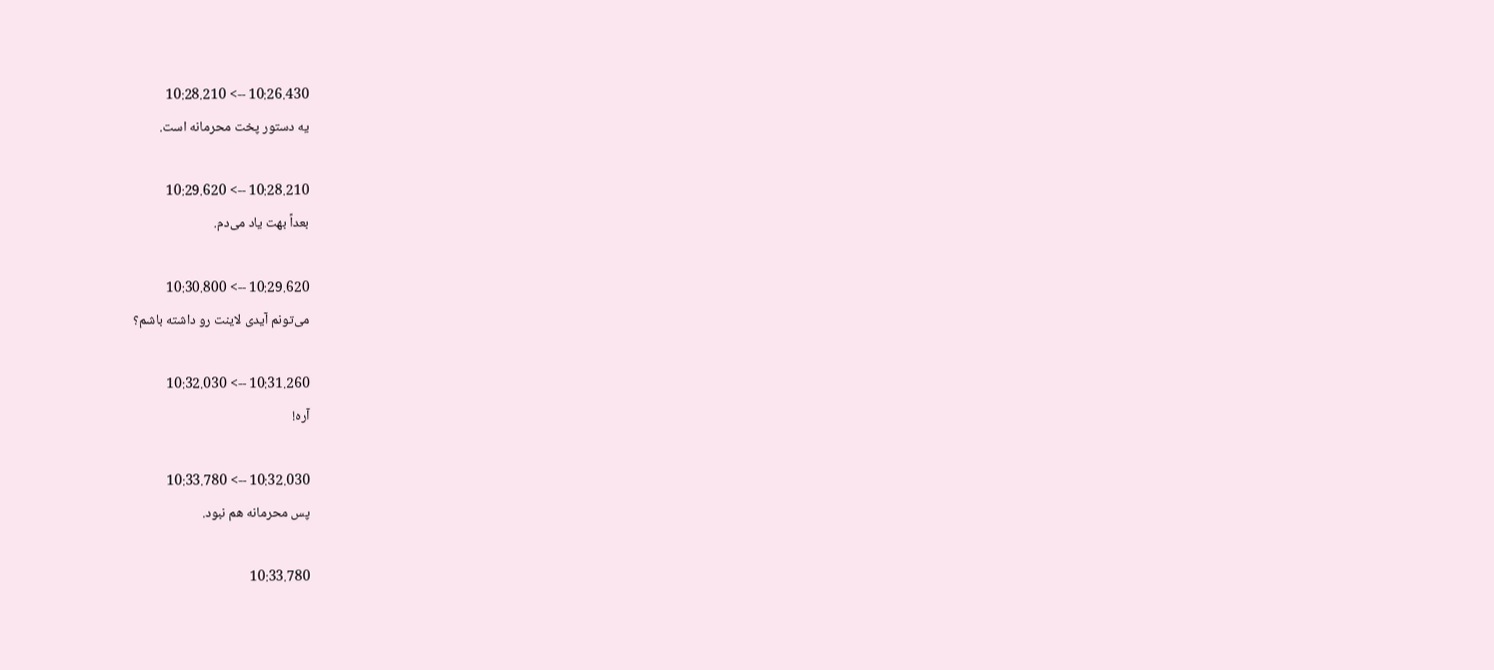10:26.430 --> 10:28.210
یه دستور پخت محرمانه است.

10:28.210 --> 10:29.620
بعداً بهت یاد می‌دم.

10:29.620 --> 10:30.800
می‌تونم آیدی لاینت رو داشته باشم؟

10:31.260 --> 10:32.030
آره!

10:32.030 --> 10:33.780
پس محرمانه هم نبود.

10:33.780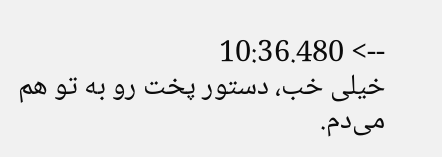--> 10:36.480
خیلی خب، دستور پخت رو به تو هم می‌دم.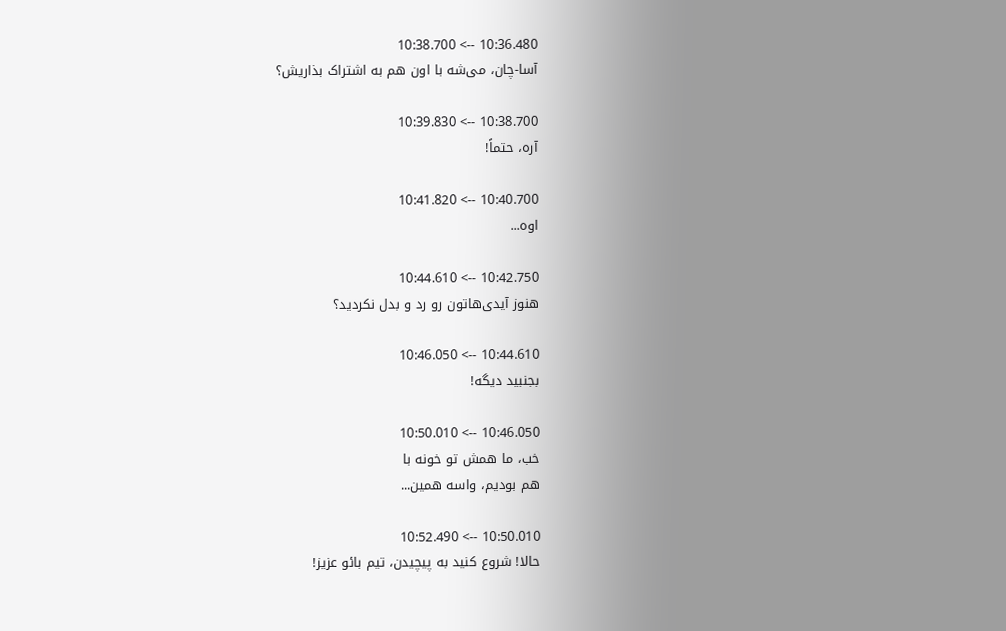10:36.480 --> 10:38.700
آسا-چان، می‌شه با اون هم به اشتراک بذاریش؟

10:38.700 --> 10:39.830
آره، حتماً!

10:40.700 --> 10:41.820
اوه...

10:42.750 --> 10:44.610
هنوز آیدی‌هاتون رو رد و بدل نکردید؟

10:44.610 --> 10:46.050
بجنبید دیگه!

10:46.050 --> 10:50.010
خب، ما همش تو خونه با
هم بودیم، واسه همین...

10:50.010 --> 10:52.490
حالا! شروع کنید به پیچیدن، تیم بائو عزیز!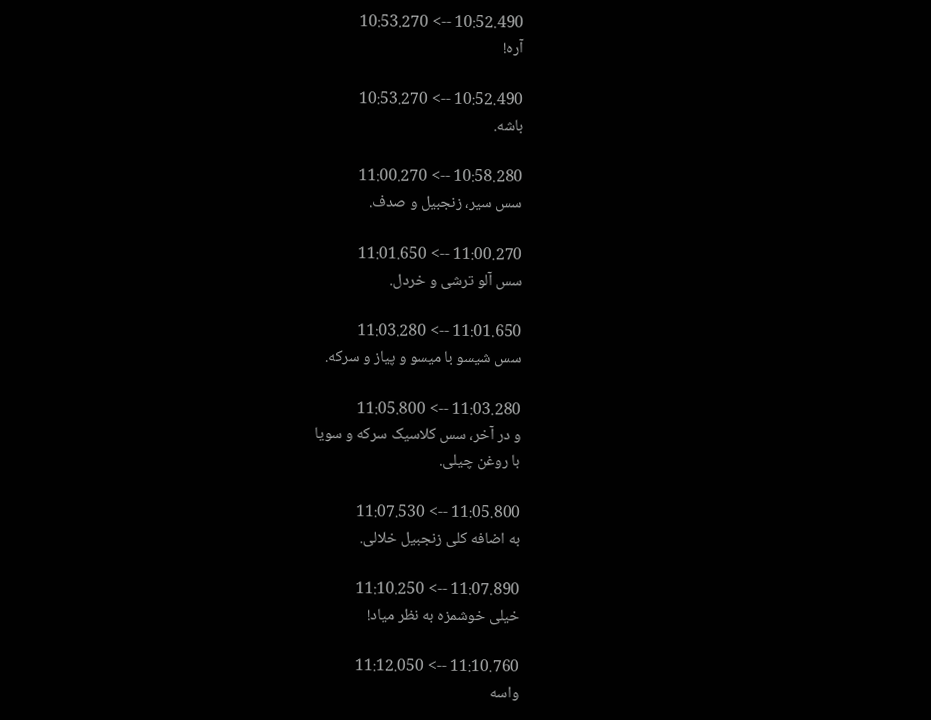10:52.490 --> 10:53.270
آره!

10:52.490 --> 10:53.270
باشه.

10:58.280 --> 11:00.270
سس سیر، زنجبیل و صدف.

11:00.270 --> 11:01.650
سس آلو ترشی و خردل.

11:01.650 --> 11:03.280
سس شیسو با میسو و پیاز و سرکه.

11:03.280 --> 11:05.800
و در آخر، سس کلاسیک سرکه و سویا
با روغن چیلی.

11:05.800 --> 11:07.530
به اضافه کلی زنجبیل خلالی.

11:07.890 --> 11:10.250
خیلی خوشمزه به نظر میاد!

11:10.760 --> 11:12.050
واسه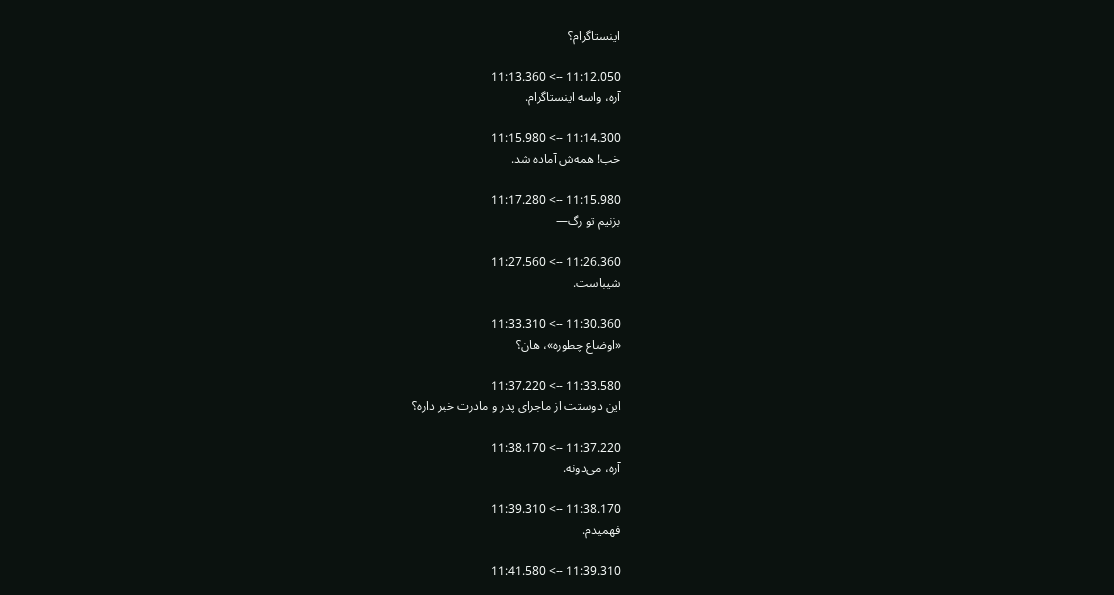اینستاگرام؟

11:12.050 --> 11:13.360
آره، واسه اینستاگرام.

11:14.300 --> 11:15.980
خب! همه‌ش آماده شد.

11:15.980 --> 11:17.280
بزنیم تو رگ—

11:26.360 --> 11:27.560
شیباست.

11:30.360 --> 11:33.310
«اوضاع چطوره»، هان؟

11:33.580 --> 11:37.220
این دوستت از ماجرای پدر و مادرت خبر داره؟

11:37.220 --> 11:38.170
آره، می‌دونه.

11:38.170 --> 11:39.310
فهمیدم.

11:39.310 --> 11:41.580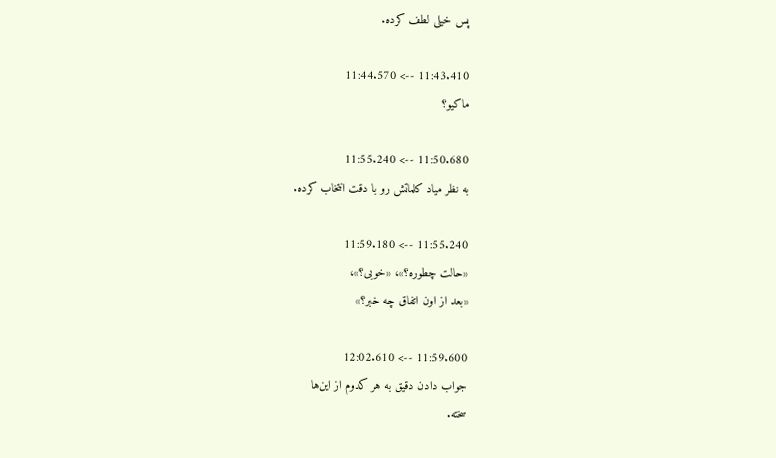پس خیلی لطف کرده.

11:43.410 --> 11:44.570
ماکیو؟

11:50.680 --> 11:55.240
به نظر میاد کلماتش رو با دقت انتخاب کرده.

11:55.240 --> 11:59.180
«حالت چطوره؟»، «خوبی؟»،
«بعد از اون اتفاق چه خبر؟»

11:59.600 --> 12:02.610
جواب دادن دقیق به هر کدوم از این‌ها
سخته.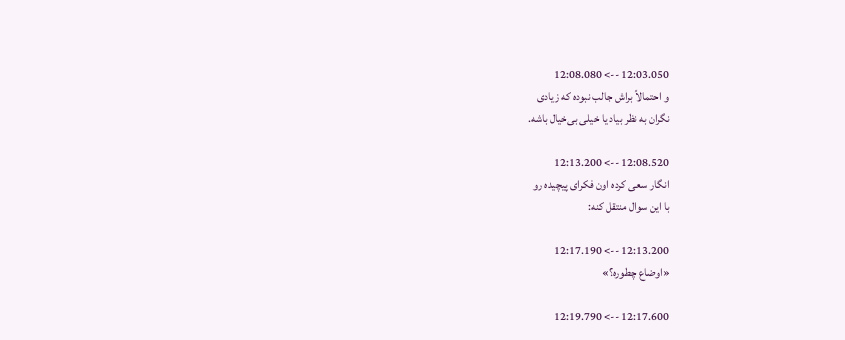12:03.050 --> 12:08.080
و احتمالاً براش جالب نبوده که زیادی
نگران به نظر بیاد یا خیلی بی‌خیال باشه.

12:08.520 --> 12:13.200
انگار سعی کرده اون فکرای پیچیده رو
با این سوال منتقل کنه:

12:13.200 --> 12:17.190
«اوضاع چطوره؟»

12:17.600 --> 12:19.790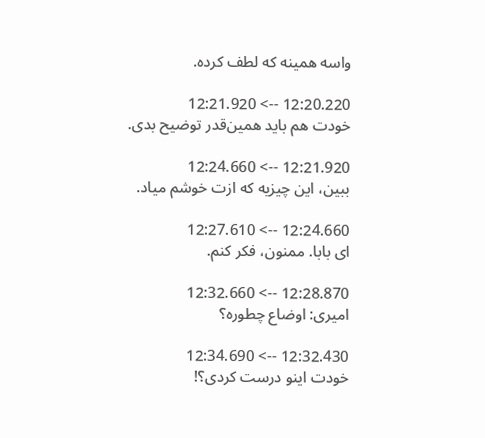واسه همینه که لطف کرده.

12:20.220 --> 12:21.920
خودت هم باید همین‌قدر توضیح بدی.

12:21.920 --> 12:24.660
ببین، این چیزیه که ازت خوشم میاد.

12:24.660 --> 12:27.610
ای بابا. ممنون، فکر کنم.

12:28.870 --> 12:32.660
امیری: اوضاع چطوره؟

12:32.430 --> 12:34.690
خودت اینو درست کردی؟!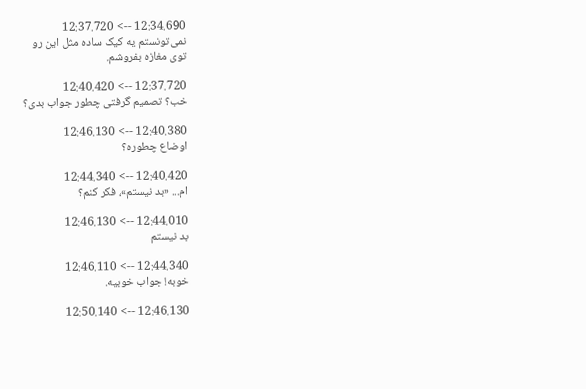12:34.690 --> 12:37.720
نمی‌تونستم یه کیک ساده مثل این رو
توی مغازه بفروشم.

12:37.720 --> 12:40.420
خب؟ تصمیم گرفتی چطور جواب بدی؟

12:40.380 --> 12:46.130
اوضاع چطوره؟

12:40.420 --> 12:44.340
ام... «بد نیستم»، فکر کنم؟

12:44.010 --> 12:46.130
بد نیستم

12:44.340 --> 12:46.110
خوبه! جواب خوبیه.

12:46.130 --> 12:50.140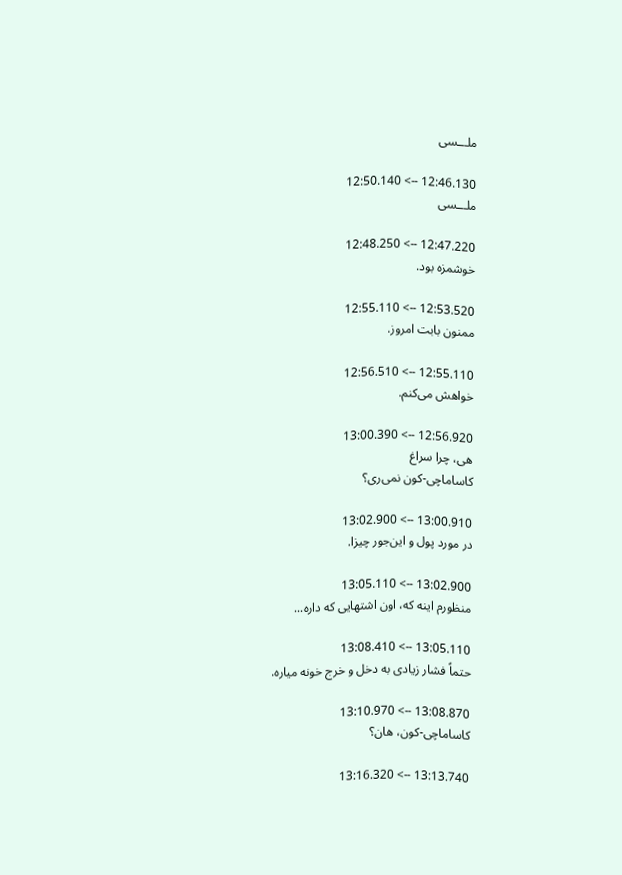ملـــسی

12:46.130 --> 12:50.140
ملـــسی

12:47.220 --> 12:48.250
خوشمزه بود.

12:53.520 --> 12:55.110
ممنون بابت امروز.

12:55.110 --> 12:56.510
خواهش می‌کنم.

12:56.920 --> 13:00.390
هی، چرا سراغ
کاساماچی-کون نمی‌ری؟

13:00.910 --> 13:02.900
در مورد پول و این‌جور چیزا.

13:02.900 --> 13:05.110
منظورم اینه که، اون اشتهایی که داره...

13:05.110 --> 13:08.410
حتماً فشار زیادی به دخل و خرج خونه میاره.

13:08.870 --> 13:10.970
کاساماچی-کون، هان؟

13:13.740 --> 13:16.320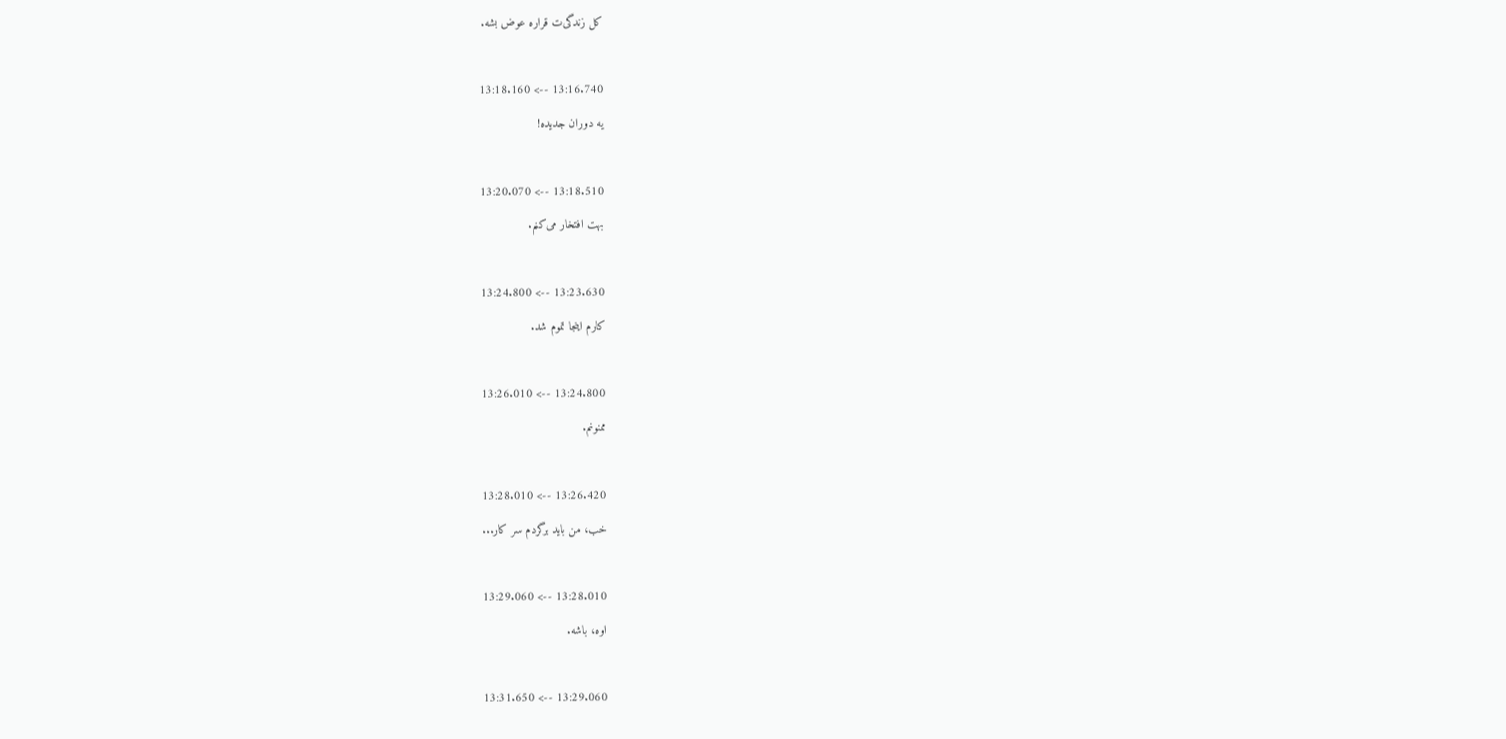کل زندگی‌ت قراره عوض بشه.

13:16.740 --> 13:18.160
یه دوران جدیده!

13:18.510 --> 13:20.070
بهت افتخار می‌کنم.

13:23.630 --> 13:24.800
کارم اینجا تموم شد.

13:24.800 --> 13:26.010
ممنونم.

13:26.420 --> 13:28.010
خب، من باید برگردم سر کار...

13:28.010 --> 13:29.060
اوه، باشه.

13:29.060 --> 13:31.650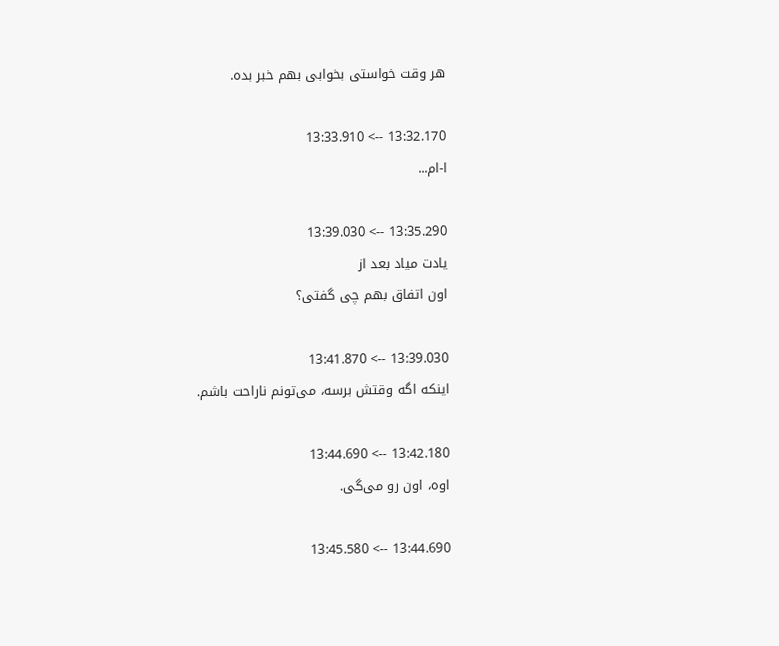هر وقت خواستی بخوابی بهم خبر بده.

13:32.170 --> 13:33.910
ا-ام...

13:35.290 --> 13:39.030
یادت میاد بعد از
اون اتفاق بهم چی گفتی؟

13:39.030 --> 13:41.870
اینکه اگه وقتش برسه، می‌تونم ناراحت باشم.

13:42.180 --> 13:44.690
اوه، اون رو می‌گی.

13:44.690 --> 13:45.580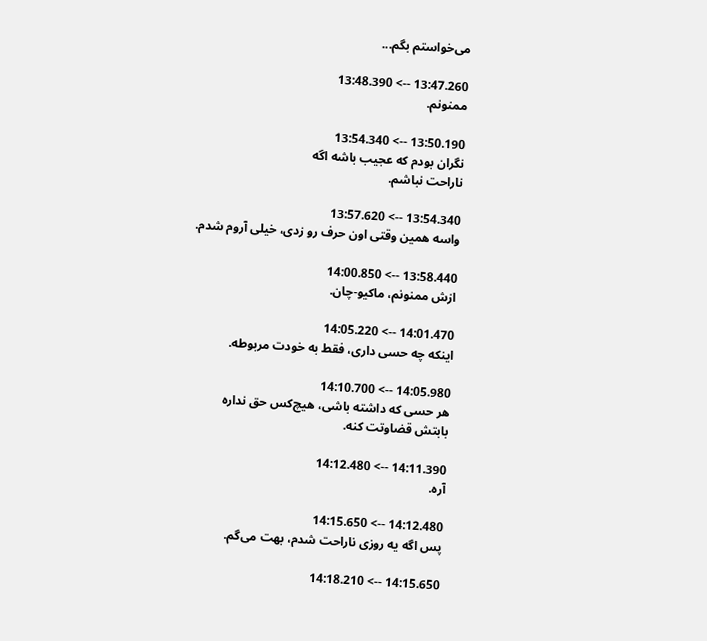می‌خواستم بگم...

13:47.260 --> 13:48.390
ممنونم.

13:50.190 --> 13:54.340
نگران بودم که عجیب باشه اگه
ناراحت نباشم.

13:54.340 --> 13:57.620
واسه همین وقتی اون حرف رو زدی، خیلی آروم شدم.

13:58.440 --> 14:00.850
ازش ممنونم، ماکیو-چان.

14:01.470 --> 14:05.220
اینکه چه حسی داری، فقط به خودت مربوطه.

14:05.980 --> 14:10.700
هر حسی که داشته باشی، هیچ‌کس حق نداره
بابتش قضاوتت کنه.

14:11.390 --> 14:12.480
آره.

14:12.480 --> 14:15.650
پس اگه یه روزی ناراحت شدم، بهت می‌گم.

14:15.650 --> 14:18.210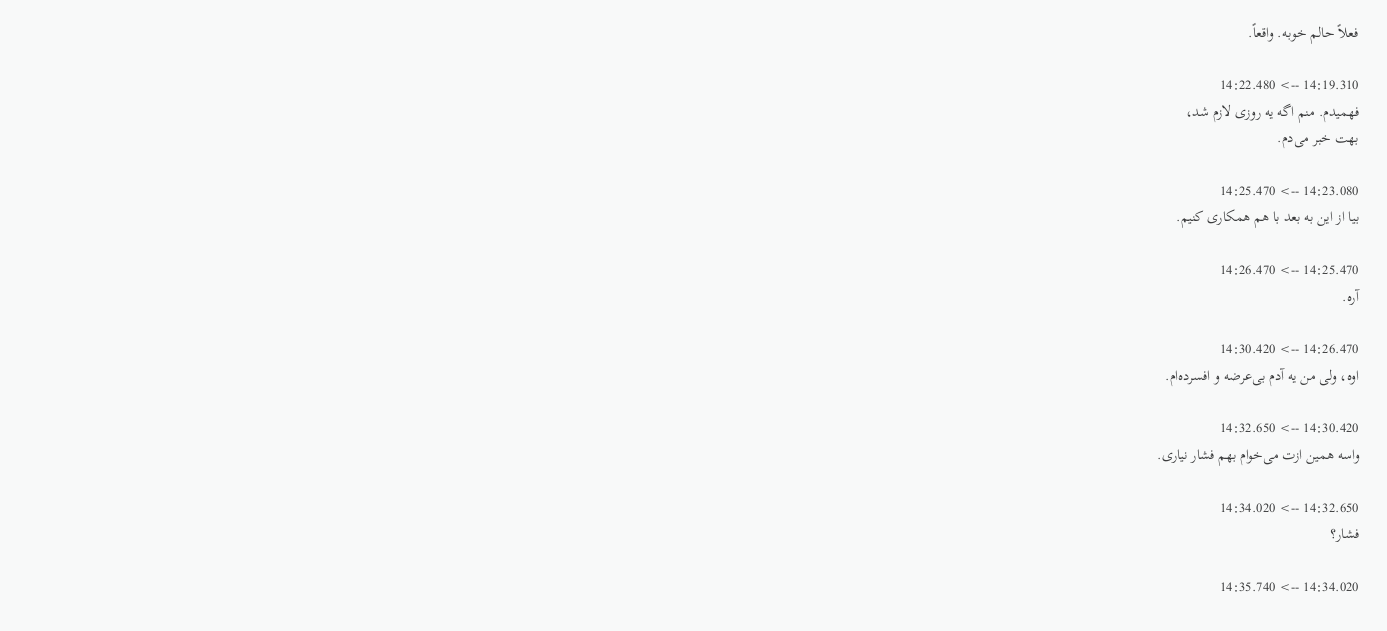فعلاً حالم خوبه. واقعاً.

14:19.310 --> 14:22.480
فهمیدم. منم اگه یه روزی لازم شد،
بهت خبر می‌دم.

14:23.080 --> 14:25.470
بیا از این به بعد با هم همکاری کنیم.

14:25.470 --> 14:26.470
آره.

14:26.470 --> 14:30.420
اوه، ولی من یه آدم بی‌عرضه و افسرده‌ام.

14:30.420 --> 14:32.650
واسه همین ازت می‌خوام بهم فشار نیاری.

14:32.650 --> 14:34.020
فشار؟

14:34.020 --> 14:35.740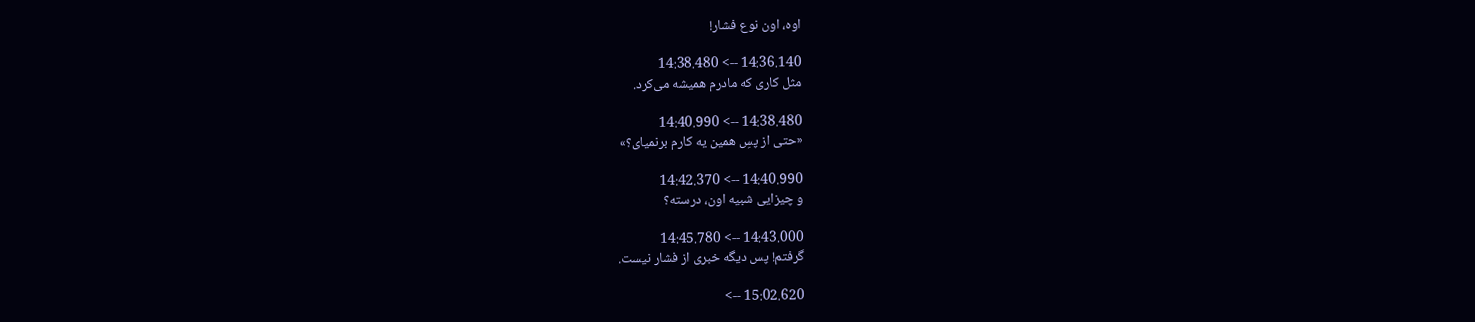اوه، اون نوع فشار!

14:36.140 --> 14:38.480
مثل کاری که مادرم همیشه می‌کرد.

14:38.480 --> 14:40.990
«حتی از پسِ همین یه کارم برنمیای؟»

14:40.990 --> 14:42.370
و چیزایی شبیه اون، درسته؟

14:43.000 --> 14:45.780
گرفتم! پس دیگه خبری از فشار نیست.

15:02.620 -->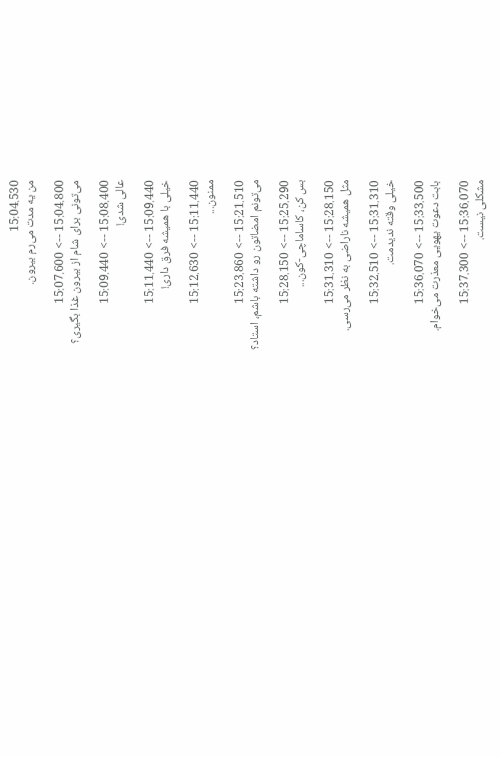15:04.530
من یه مدت می‌رم بیرون.

15:04.800 --> 15:07.600
می‌تونی برای شام از بیرون غذا بگیری؟

15:08.400 --> 15:09.440
عالی شدی!

15:09.440 --> 15:11.440
خیلی با همیشه فرق داری!

15:11.440 --> 15:12.630
ممنون...

15:21.510 --> 15:23.860
می‌تونم امضاتون رو داشته باشم، استاد؟

15:25.290 --> 15:28.150
بس کن، کاساماچی-کون...

15:28.150 --> 15:31.310
مثل همیشه ناراضی به نظر می‌رسی.

15:31.310 --> 15:32.510
خیلی وقته ندیدمت.

15:33.500 --> 15:36.070
بابت دعوت یهویی معذرت می‌خوام.

15:36.070 --> 15:37.300
مشکلی نیست.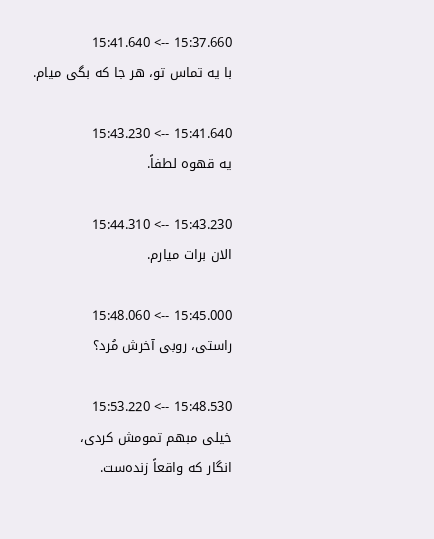15:37.660 --> 15:41.640
با یه تماس تو، هر جا که بگی میام.

15:41.640 --> 15:43.230
یه قهوه لطفاً.

15:43.230 --> 15:44.310
الان برات میارم.

15:45.000 --> 15:48.060
راستی، روبی آخرش مُرد؟

15:48.530 --> 15:53.220
خیلی مبهم تمومش کردی،
انگار که واقعاً زنده‌ست.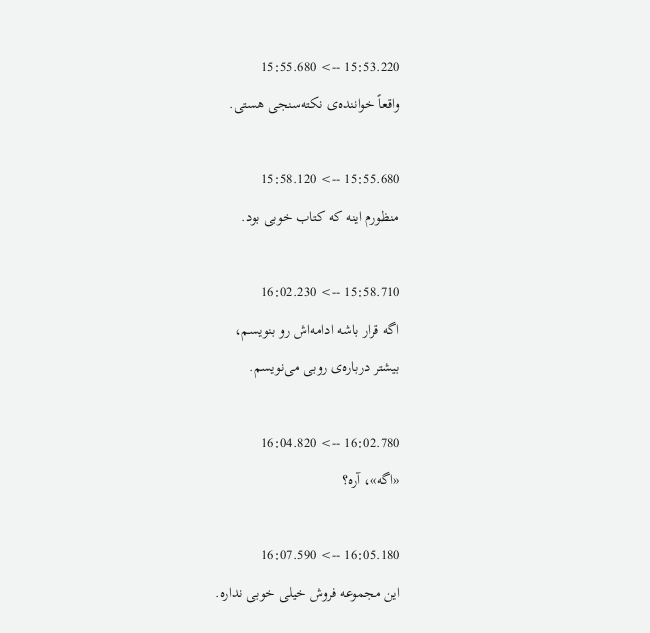15:53.220 --> 15:55.680
واقعاً خواننده‌ی نکته‌سنجی هستی.

15:55.680 --> 15:58.120
منظورم اینه که کتاب خوبی بود.

15:58.710 --> 16:02.230
اگه قرار باشه ادامه‌اش رو بنویسم،
بیشتر درباره‌ی روبی می‌نویسم.

16:02.780 --> 16:04.820
«اگه»، آره؟

16:05.180 --> 16:07.590
این مجموعه فروش خیلی خوبی نداره.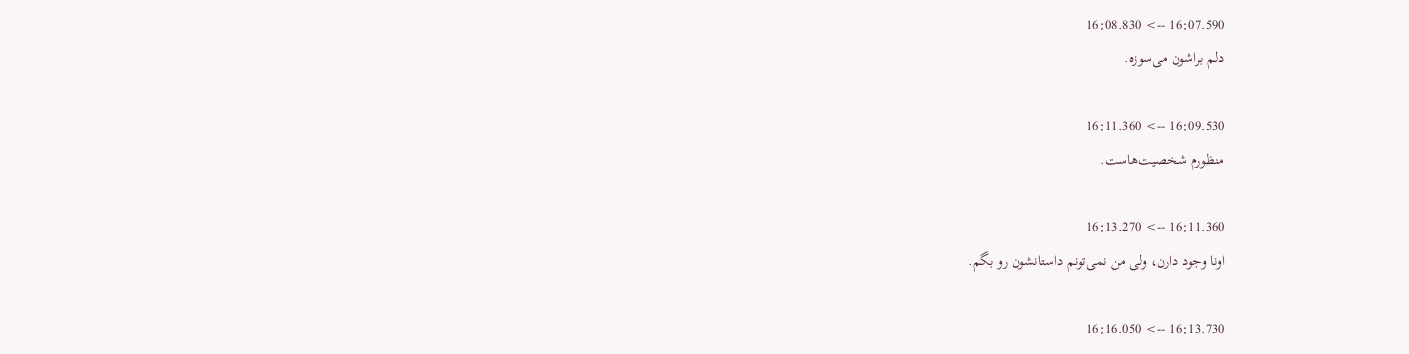16:07.590 --> 16:08.830
دلم براشون می‌سوزه.

16:09.530 --> 16:11.360
منظورم شخصیت‌هاست.

16:11.360 --> 16:13.270
اونا وجود دارن، ولی من نمی‌تونم داستانشون رو بگم.

16:13.730 --> 16:16.050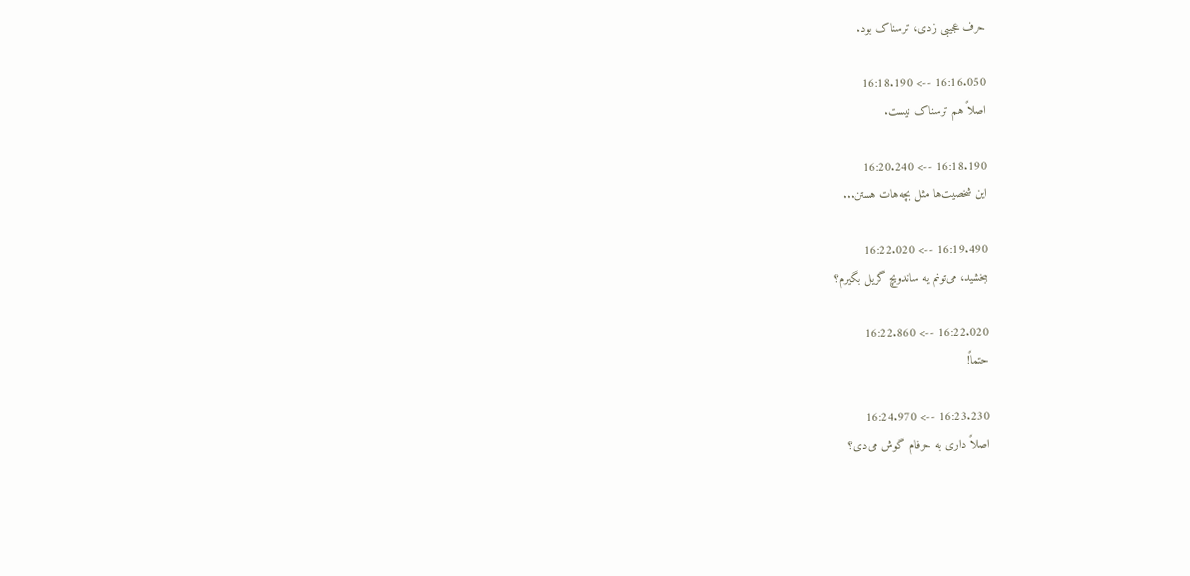حرف عجیبی زدی، ترسناک بود.

16:16.050 --> 16:18.190
اصلاً هم ترسناک نیست.

16:18.190 --> 16:20.240
این شخصیت‌ها مثل بچه‌هات هستن...

16:19.490 --> 16:22.020
ببخشید، می‌تونم یه ساندویچ گریل بگیرم؟

16:22.020 --> 16:22.860
حتماً!

16:23.230 --> 16:24.970
اصلاً داری به حرفام گوش می‌دی؟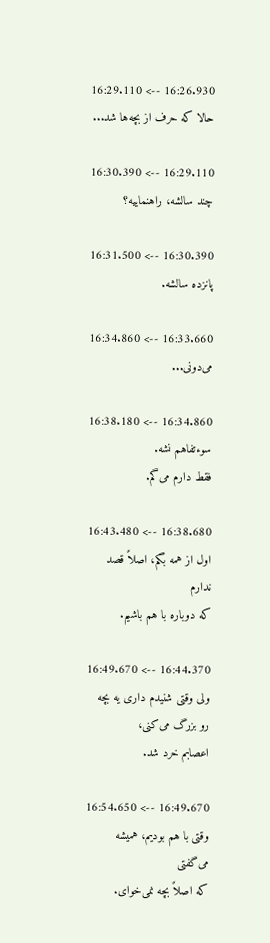16:26.930 --> 16:29.110
حالا که حرف از بچه‌ها شد...

16:29.110 --> 16:30.390
چند سالشه، راهنماییه؟

16:30.390 --> 16:31.500
پانزده سالشه.

16:33.660 --> 16:34.860
می‌دونی...

16:34.860 --> 16:38.180
سوءتفاهم نشه.
فقط دارم می‌گم.

16:38.680 --> 16:43.480
اول از همه بگم، اصلاً قصد ندارم
که دوباره با هم باشیم.

16:44.370 --> 16:49.670
ولی وقتی شنیدم داری یه بچه رو بزرگ می‌کنی،
اعصابم خرد شد.

16:49.670 --> 16:54.650
وقتی با هم بودیم، همیشه می‌گفتی
که اصلاً بچه نمی‌خوای.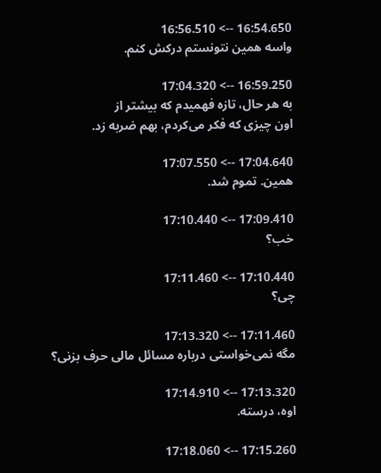16:54.650 --> 16:56.510
واسه همین نتونستم درکش کنم.

16:59.250 --> 17:04.320
به هر حال، تازه فهمیدم که بیشتر از
اون چیزی که فکر می‌کردم، بهم ضربه زد.

17:04.640 --> 17:07.550
همین. تموم شد.

17:09.410 --> 17:10.440
خب؟

17:10.440 --> 17:11.460
چی؟

17:11.460 --> 17:13.320
مگه نمی‌خواستی درباره مسائل مالی حرف بزنی؟

17:13.320 --> 17:14.910
اوه، درسته.

17:15.260 --> 17:18.060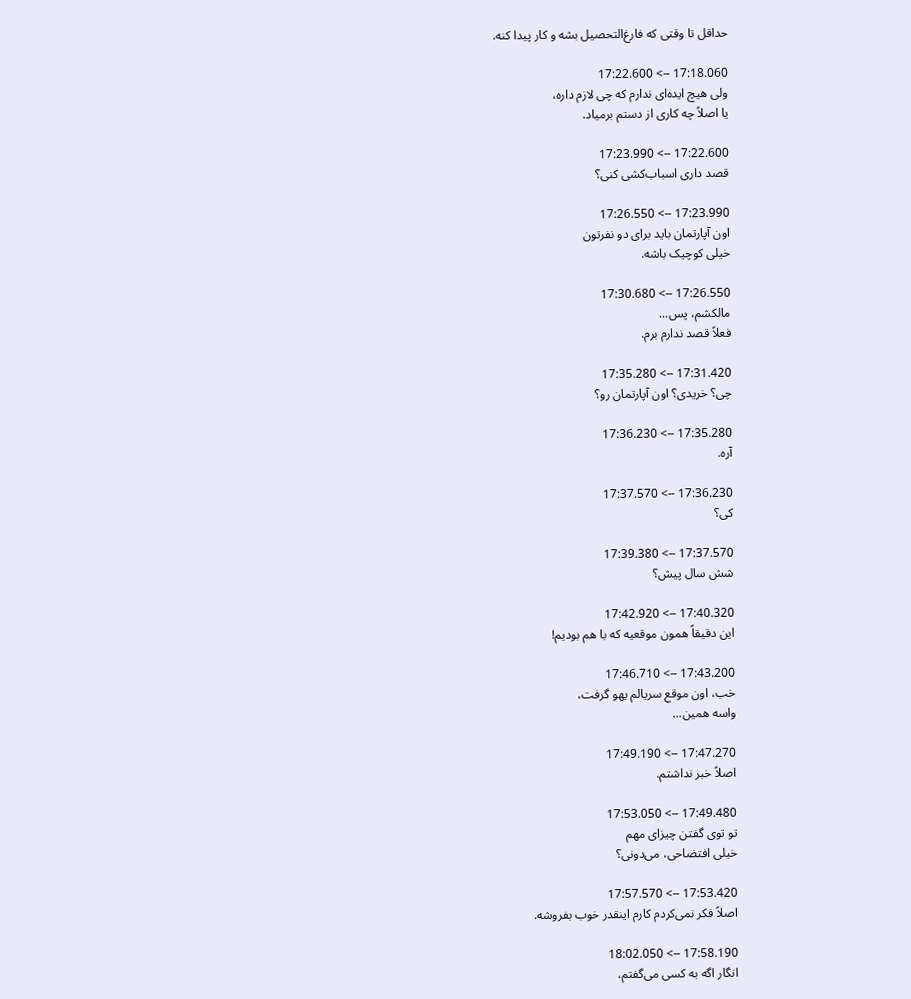حداقل تا وقتی که فارغ‌التحصیل بشه و کار پیدا کنه.

17:18.060 --> 17:22.600
ولی هیچ ایده‌ای ندارم که چی لازم داره،
یا اصلاً چه کاری از دستم برمیاد.

17:22.600 --> 17:23.990
قصد داری اسباب‌کشی کنی؟

17:23.990 --> 17:26.550
اون آپارتمان باید برای دو نفرتون
خیلی کوچیک باشه.

17:26.550 --> 17:30.680
مالکشم، پس...
فعلاً قصد ندارم برم.

17:31.420 --> 17:35.280
چی؟ خریدی؟ اون آپارتمان رو؟

17:35.280 --> 17:36.230
آره.

17:36.230 --> 17:37.570
کی؟

17:37.570 --> 17:39.380
شش سال پیش؟

17:40.320 --> 17:42.920
این دقیقاً همون موقعیه که با هم بودیم!

17:43.200 --> 17:46.710
خب، اون موقع سریالم یهو گرفت،
واسه همین...

17:47.270 --> 17:49.190
اصلاً خبر نداشتم.

17:49.480 --> 17:53.050
تو توی گفتن چیزای مهم
خیلی افتضاحی، می‌دونی؟

17:53.420 --> 17:57.570
اصلاً فکر نمی‌کردم کارم اینقدر خوب بفروشه.

17:58.190 --> 18:02.050
انگار اگه به کسی می‌گفتم،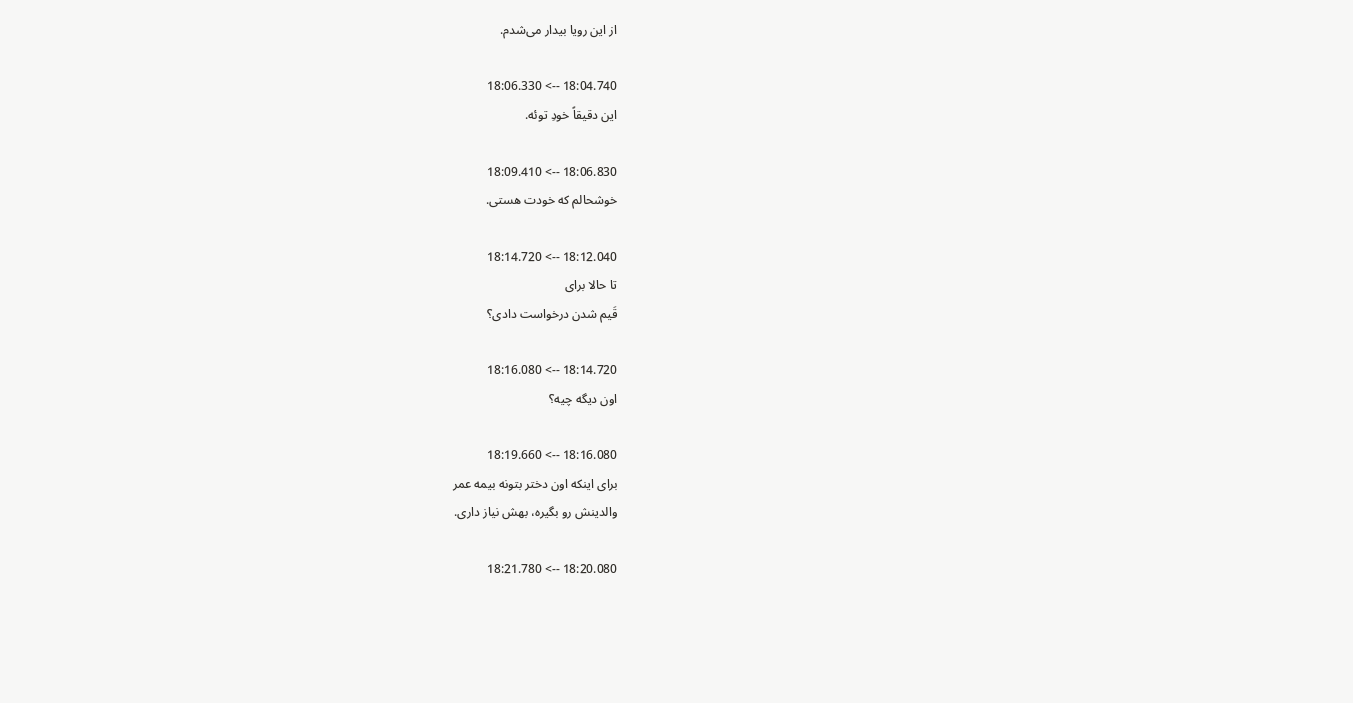از این رویا بیدار می‌شدم.

18:04.740 --> 18:06.330
این دقیقاً خودِ توئه.

18:06.830 --> 18:09.410
خوشحالم که خودت هستی.

18:12.040 --> 18:14.720
تا حالا برای
قَیم شدن درخواست دادی؟

18:14.720 --> 18:16.080
اون دیگه چیه؟

18:16.080 --> 18:19.660
برای اینکه اون دختر بتونه بیمه عمر
والدینش رو بگیره، بهش نیاز داری.

18:20.080 --> 18:21.780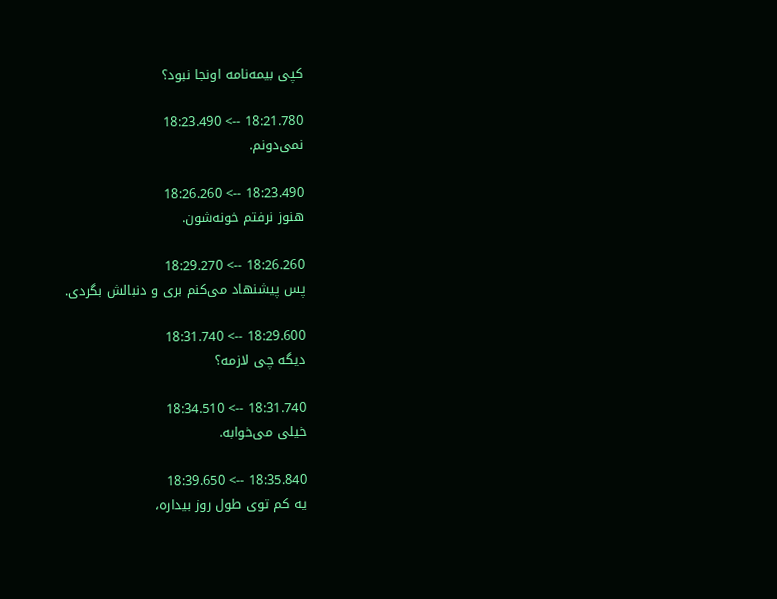کپی بیمه‌نامه اونجا نبود؟

18:21.780 --> 18:23.490
نمی‌دونم.

18:23.490 --> 18:26.260
هنوز نرفتم خونه‌شون.

18:26.260 --> 18:29.270
پس پیشنهاد می‌کنم بری و دنبالش بگردی.

18:29.600 --> 18:31.740
دیگه چی لازمه؟

18:31.740 --> 18:34.510
خیلی می‌خوابه.

18:35.840 --> 18:39.650
یه کم توی طول روز بیداره،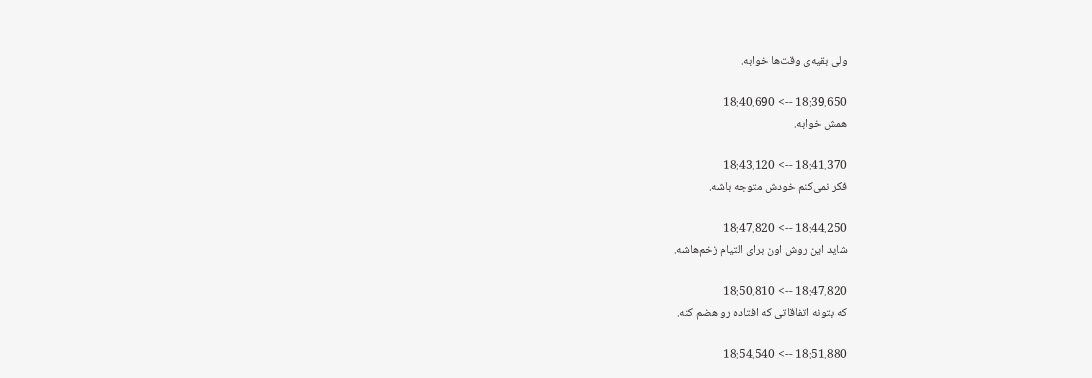ولی بقیه‌ی وقت‌ها خوابه.

18:39.650 --> 18:40.690
همش خوابه.

18:41.370 --> 18:43.120
فکر نمی‌کنم خودش متوجه باشه.

18:44.250 --> 18:47.820
شاید این روش اون برای التیام زخم‌هاشه.

18:47.820 --> 18:50.810
که بتونه اتفاقاتی که افتاده رو هضم کنه.

18:51.880 --> 18:54.540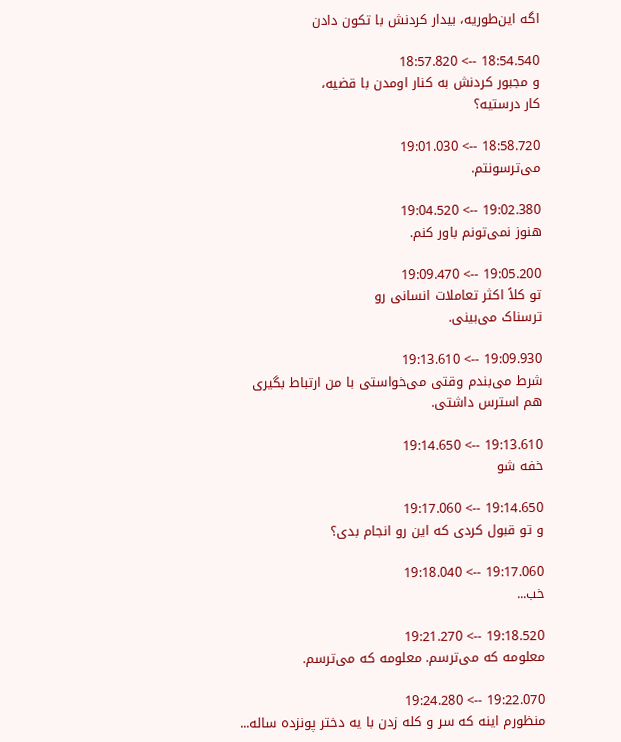اگه این‌طوریه، بیدار کردنش با تکون دادن

18:54.540 --> 18:57.820
و مجبور کردنش به کنار اومدن با قضیه،
کار درستیه؟

18:58.720 --> 19:01.030
می‌ترسونتم.

19:02.380 --> 19:04.520
هنوز نمی‌تونم باور کنم.

19:05.200 --> 19:09.470
تو کلاً اکثر تعاملات انسانی رو
ترسناک می‌بینی.

19:09.930 --> 19:13.610
شرط می‌بندم وقتی می‌خواستی با من ارتباط بگیری
هم استرس داشتی.

19:13.610 --> 19:14.650
خفه شو

19:14.650 --> 19:17.060
و تو قبول کردی که این رو انجام بدی؟

19:17.060 --> 19:18.040
خب...

19:18.520 --> 19:21.270
معلومه که می‌ترسم. معلومه که می‌ترسم.

19:22.070 --> 19:24.280
منظورم اینه که سر و کله زدن با یه دختر پونزده ساله...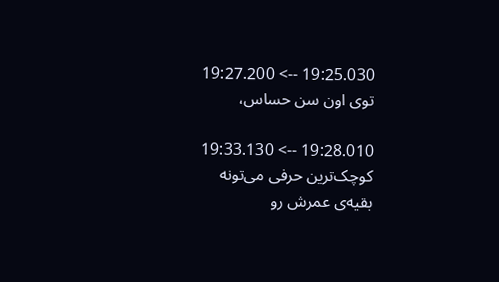19:25.030 --> 19:27.200
توی اون سن حساس،

19:28.010 --> 19:33.130
کوچک‌ترین حرفی می‌تونه
بقیه‌ی عمرش رو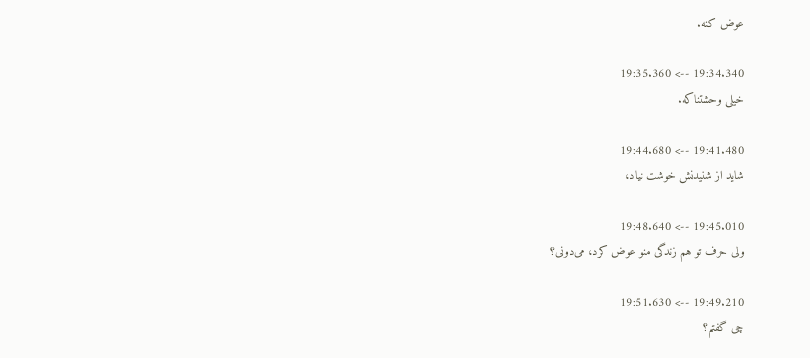عوض کنه.

19:34.340 --> 19:35.360
خیلی وحشتناکه.

19:41.480 --> 19:44.680
شاید از شنیدنش خوشت نیاد،

19:45.010 --> 19:48.640
ولی حرف تو هم زندگی منو عوض کرد، می‌دونی؟

19:49.210 --> 19:51.630
چی گفتم؟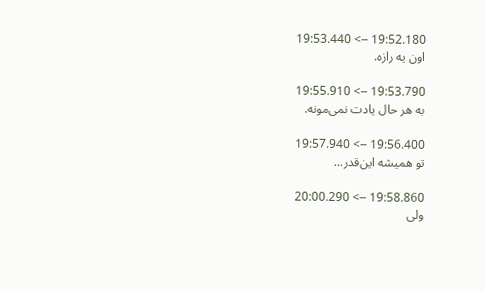19:52.180 --> 19:53.440
اون یه رازه.

19:53.790 --> 19:55.910
به هر حال یادت نمی‌مونه.

19:56.400 --> 19:57.940
تو همیشه این‌قدر...

19:58.860 --> 20:00.290
ولی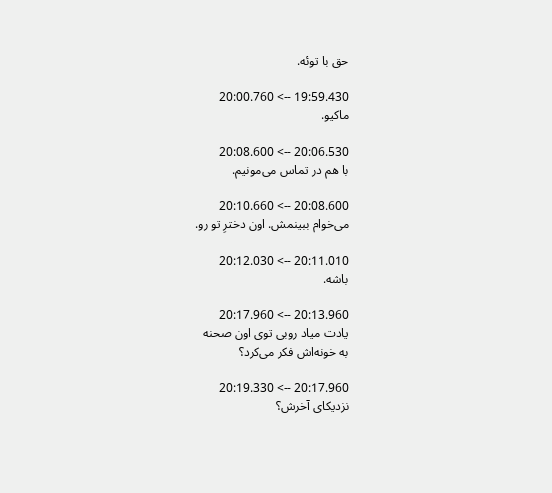حق با توئه.

19:59.430 --> 20:00.760
ماکیو.

20:06.530 --> 20:08.600
با هم در تماس می‌مونیم.

20:08.600 --> 20:10.660
می‌خوام ببینمش. اون دخترِ تو رو.

20:11.010 --> 20:12.030
باشه.

20:13.960 --> 20:17.960
یادت میاد روبی توی اون صحنه
به خونه‌اش فکر می‌کرد؟

20:17.960 --> 20:19.330
نزدیکای آخرش؟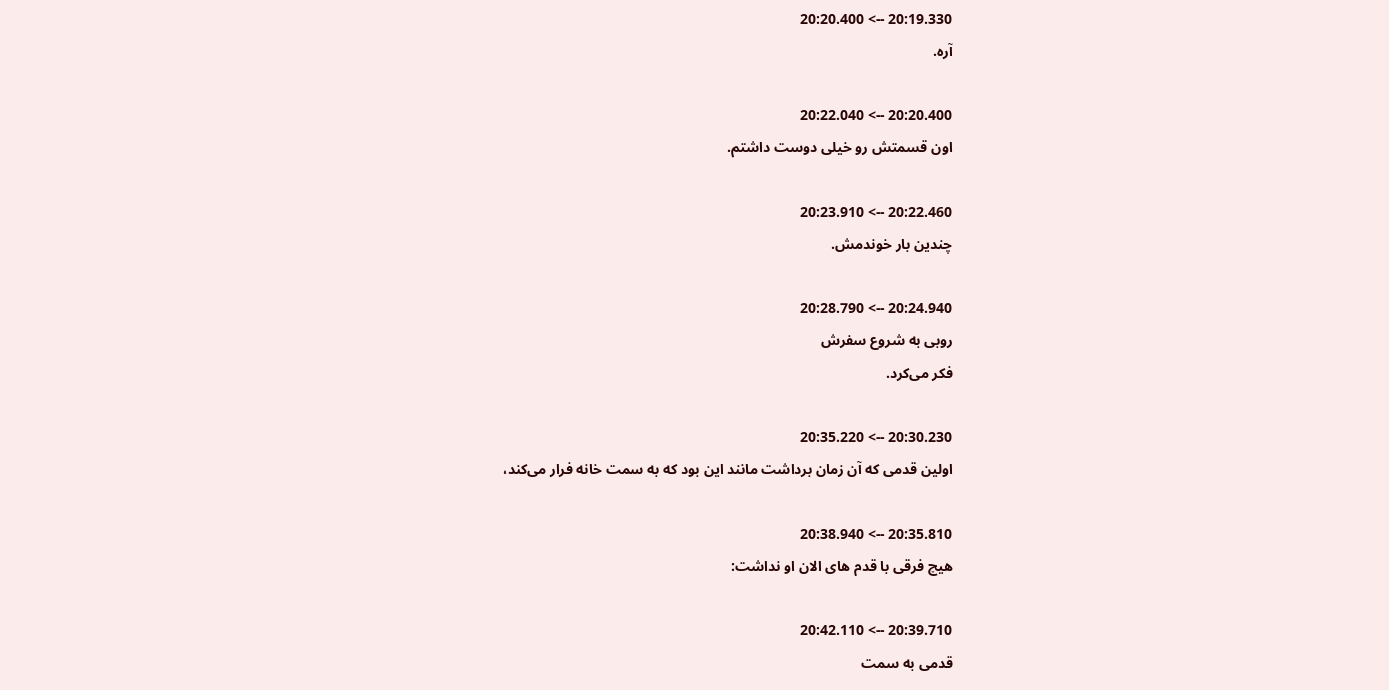20:19.330 --> 20:20.400
آره.

20:20.400 --> 20:22.040
اون قسمتش رو خیلی دوست داشتم.

20:22.460 --> 20:23.910
چندین بار خوندمش.

20:24.940 --> 20:28.790
روبی به شروع سفرش
فکر می‌کرد.

20:30.230 --> 20:35.220
اولین قدمی که آن زمان برداشت مانند این بود که به سمت خانه فرار می‌کند،

20:35.810 --> 20:38.940
هیچ فرقی با قدم های الان او نداشت:

20:39.710 --> 20:42.110
قدمی به سمت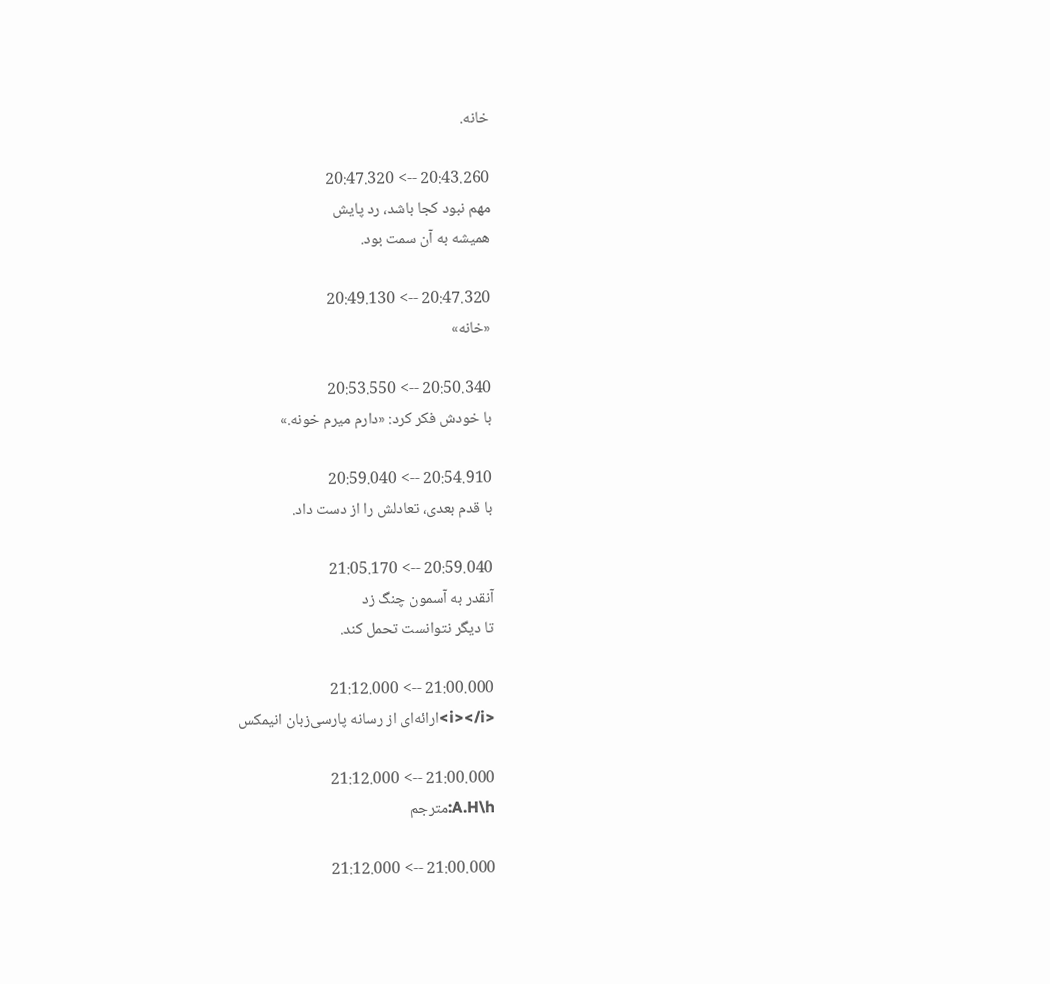خانه.

20:43.260 --> 20:47.320
مهم نبود کجا باشد، رد پایش
همیشه به آن سمت بود.

20:47.320 --> 20:49.130
«خانه»

20:50.340 --> 20:53.550
با خودش فکر کرد: «دارم میرم خونه.»

20:54.910 --> 20:59.040
با قدم بعدی، تعادلش را از دست داد.

20:59.040 --> 21:05.170
آنقدر به آسمون چنگ زد
تا دیگر نتوانست تحمل کند.

21:00.000 --> 21:12.000
<i></i>ارائه‌ای از رسانه پارسی‌زبان انیمکس

21:00.000 --> 21:12.000
A.H\h:مترجم

21:00.000 --> 21:12.000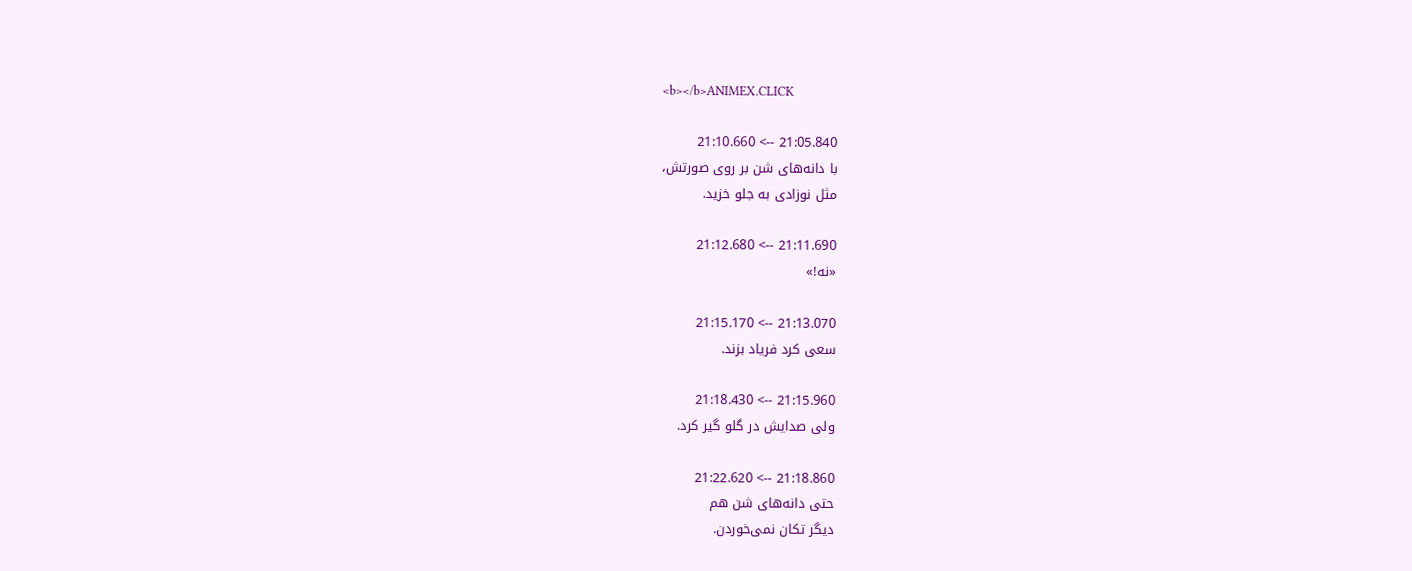<b></b>ANIMEX.CLICK

21:05.840 --> 21:10.660
با دانه‌های شن بر روی صورتش،
مثل نوزادی به جلو خزید.

21:11.690 --> 21:12.680
«نه!»

21:13.070 --> 21:15.170
سعی کرد فریاد بزند.

21:15.960 --> 21:18.430
ولی صدایش در گلو گیر کرد.

21:18.860 --> 21:22.620
حتی دانه‌های شن هم
دیگر تکان نمی‌خوردن.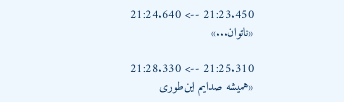21:23.450 --> 21:24.640
«ناتوان...»

21:25.310 --> 21:28.330
«همیشه صدایم این‌طوری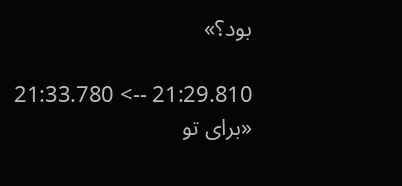بود؟»

21:29.810 --> 21:33.780
«برای تو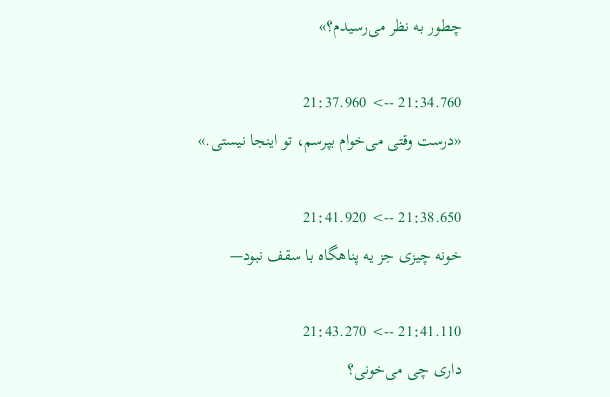چطور به نظر می‌رسیدم؟»

21:34.760 --> 21:37.960
«درست وقتی می‌خوام بپرسم، تو اینجا نیستی.»

21:38.650 --> 21:41.920
خونه چیزی جز یه پناهگاه با سقف نبود—

21:41.110 --> 21:43.270
داری چی می‌خونی؟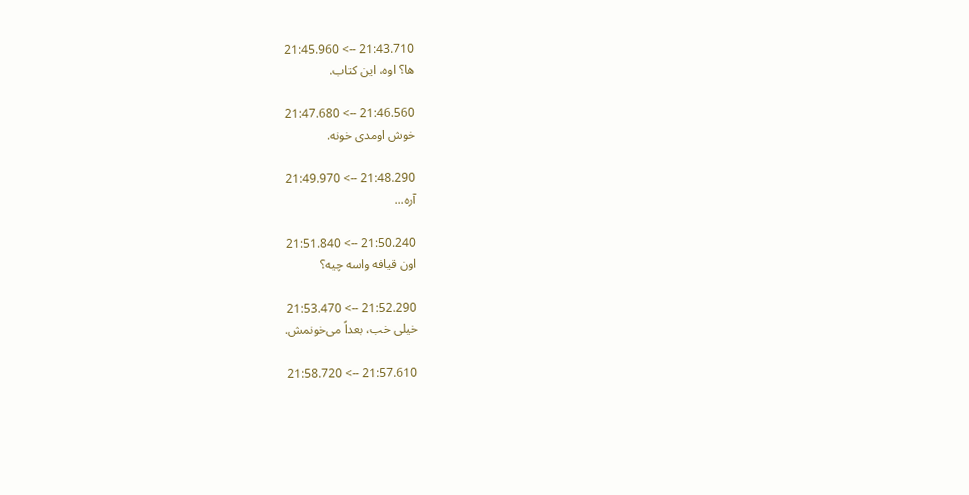21:43.710 --> 21:45.960
ها؟ اوه، این کتاب.

21:46.560 --> 21:47.680
خوش اومدی خونه.

21:48.290 --> 21:49.970
آره...

21:50.240 --> 21:51.840
اون قیافه واسه چیه؟

21:52.290 --> 21:53.470
خیلی خب، بعداً می‌خونمش.

21:57.610 --> 21:58.720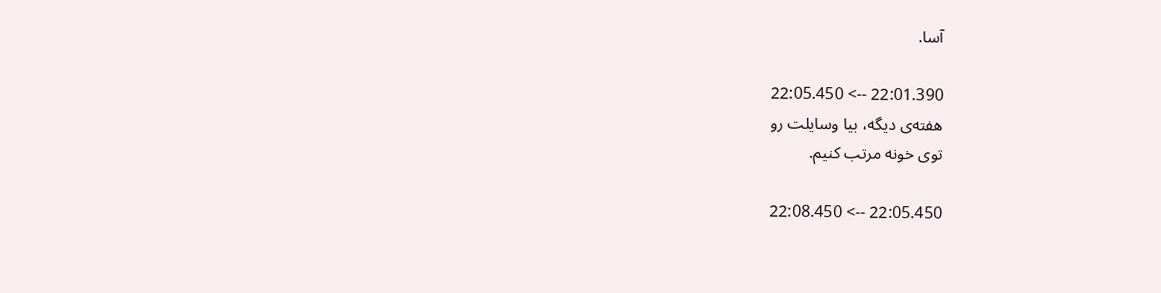آسا.

22:01.390 --> 22:05.450
هفته‌ی دیگه، بیا وسایلت رو
توی خونه مرتب کنیم.

22:05.450 --> 22:08.450